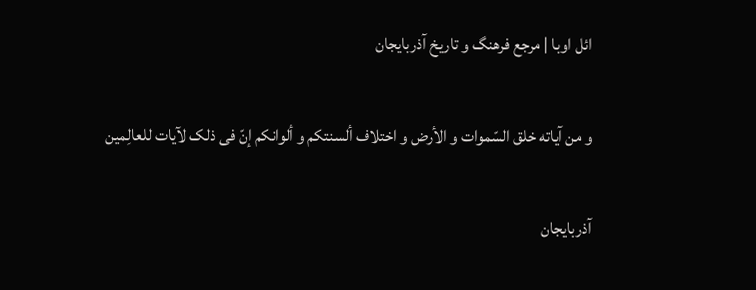ائل اوبا | مرجع فرهنگ و تاریخ آذربایجان

و من آیاته خلق السّموات و الأرض و اختلاف ألسنتکم و ألوانکم إنّ فی ذلک لآیات للعالِمین

آذربایجان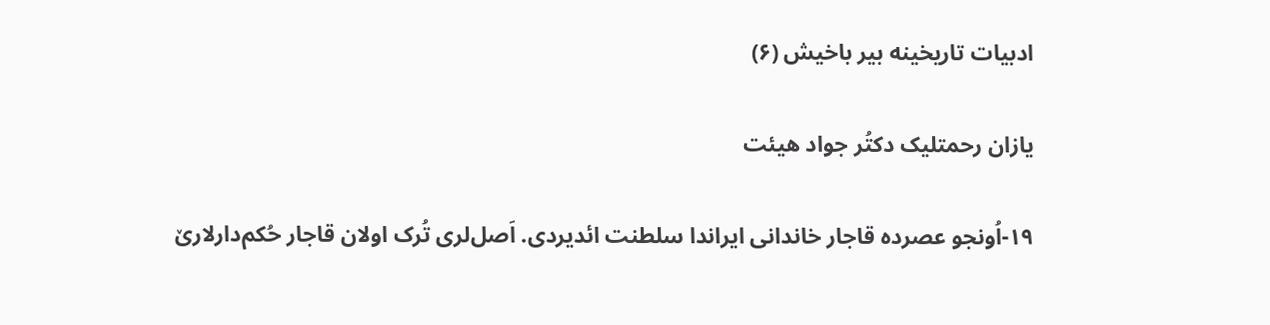ادبیات تاریخینه بیر باخیش (۶)

یازان رحمتلیک دکتُر جواد هیئت

۱۹-اُونجو عصرده قاجار خاندانی ایراندا سلطنت ائدیردی. اَصل‌لری تُرک اولان قاجار حُکم‌دارلارێ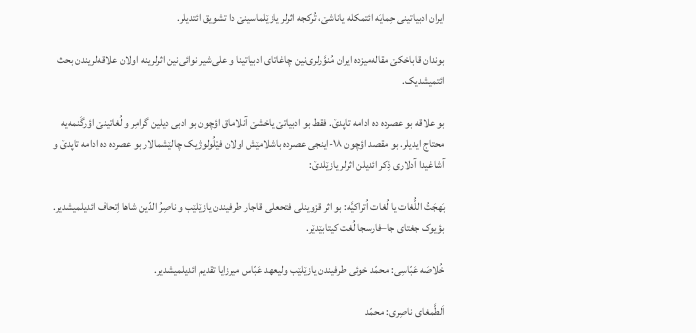ایران ادبیاتینی حِمایَه ائتمکله یاناشێ، تُرکجه اثرلر یازێلماسینێ دا تشویق ائتدیلر.

بوندان قاباخکێ مقاله‌میزده ایران مُنوَّرلری‌نین چاغاتای ادبیاتینا و علی‌شیر نوائی‌نین اثرلرینه اولان علاقه‌لریندن بحث ائتمیشدیک.

بو علاقه بو عصرده ده ادامه تاپدێ. فقط بو ادبیاتێ یاخشێ آنلاماق اؤچون بو ادبی دیلین گرامِر و لُغاتینێ اؤرگَنمه‌یه محتاج ایدیلر. بو مقصد اؤچون ۱۸-اینجی عصرده باشلامێش اولان فیْلُولوژیک چالێشمالار بو عصرده ده ادامه تاپدێ و آشاغیدا آدلاری ذِکر ائدیلن اثرلر یازێلدێ:

بَهجَتُ اللُّغات یا لُغات اُتراکيَّه: بو اثر قزوینلی فتحعلی قاجار طرفیندن یازێلێب و ناصِرُ الدّین شاها اِتحاف ائدیلمیشدیر. بؤیوک جغتای جا–فارسجا لُغت کیتابێدێر.

خُلاصَه عَبّاسِی: محمّد خوئی طرفیندن یازێلێب ولیعهد عَبّاس میرزایا تقدیم ائدیلمیشدیر.

اَلطَّمغای ناصِری: محمّد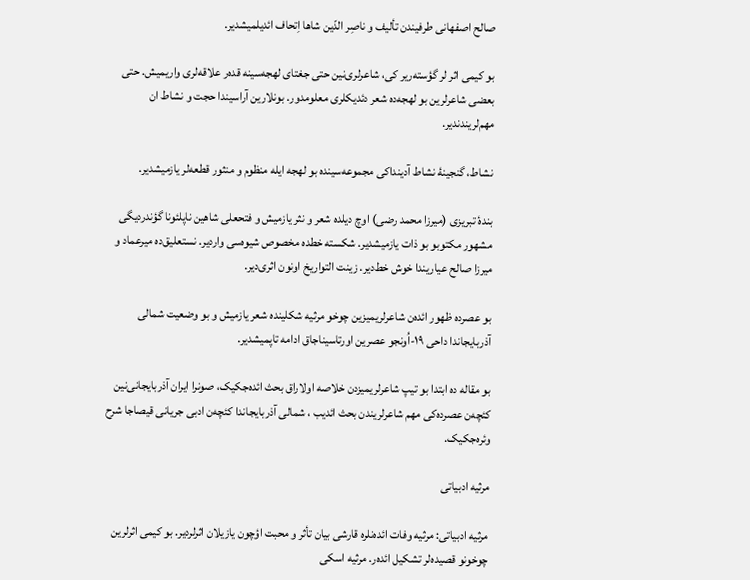صالح اصفهانی طرفیندن تألیف و ناصِر الدّین شاها اِتحاف ائدیلمیشدیر.

بو کیمی اثر لر گؤسته‌ریر کی، شاعرلری‌نین حتی جغتای لهجه‌سینه قده‌ر علاقه‌لری واریمیش. حتی بعضی شاعرلرین بو لهجه‌ده شعر دئدیکلری معلومدور. بونلارین آراسیندا حجت و نشاط ان مهم‌لریندندیر.

نشاط، گنجینهٔ نشاط آدینداکی مجموعه‌سینده بو لهجه ایله منظوم و منثور قطعه‌لر یازمیشدیر.

بندهٔ تبریزی (میرزا محمد رضی) اوچ دیلده شعر و نثر یازمیش و فتحعلی شاهین ناپلئونا گؤندردیگی مشهور مکتوبو بو ذات یازمیشدیر. شکسته خطده مخصوص شیوه‌سی واردیر. نستعلیق‌ده میرعماد و میرزا صالح عیاریندا خوش خط‌دیر. زینت التواریخ اونون اثری‌دیر.

بو عصرده ظهور ائده‌ن شاعرلریمیزین چوخو مرثیه شکلینده شعر یازمیش و بو وضعیت شمالی آذربایجاندا داحی ۱۹-اُونجو عصرین اورتاسیناجاق ادامه تاپمیشدیر.

بو مقاله ده ابتدا بو تیپ شاعرلریمیزدن خلاصه اولاراق بحث ائده‌جکیک، صونرا ایران آذربایجانی‌نین کئچه‌ن عصرده‌کی مهم شاعرلریندن بحث ائدیب ، شمالی آذربایجاندا کئچه‌ن ادبی جریانی قیصاجا شرح وئره‌جکیک.

مرثیه ادبیاتی

مرثیه ادبیاتی: مرثیه وفات ائده‌نلره قارشی بیان تأثر و محبت اؤچون یازیلان اثرلردیر. بو کیمی اثرلرین چوخونو قصیده‌لر تشکیل ائده‌ر. مرثیه اسکی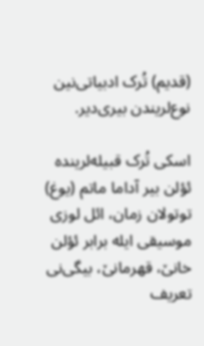(قدیم) تُرک ادبیاتی‌نین نوع‌لریندن بیری‌دیر.

اسکی تُرک قبیله‌لرینده ئؤلن بیر آداما ماتم (یوغ) توتولان زمان، ائل لوزی موسیقی ایله برابر ئؤلن خانێ، قهرمانێ، بیگی‌نی تعریف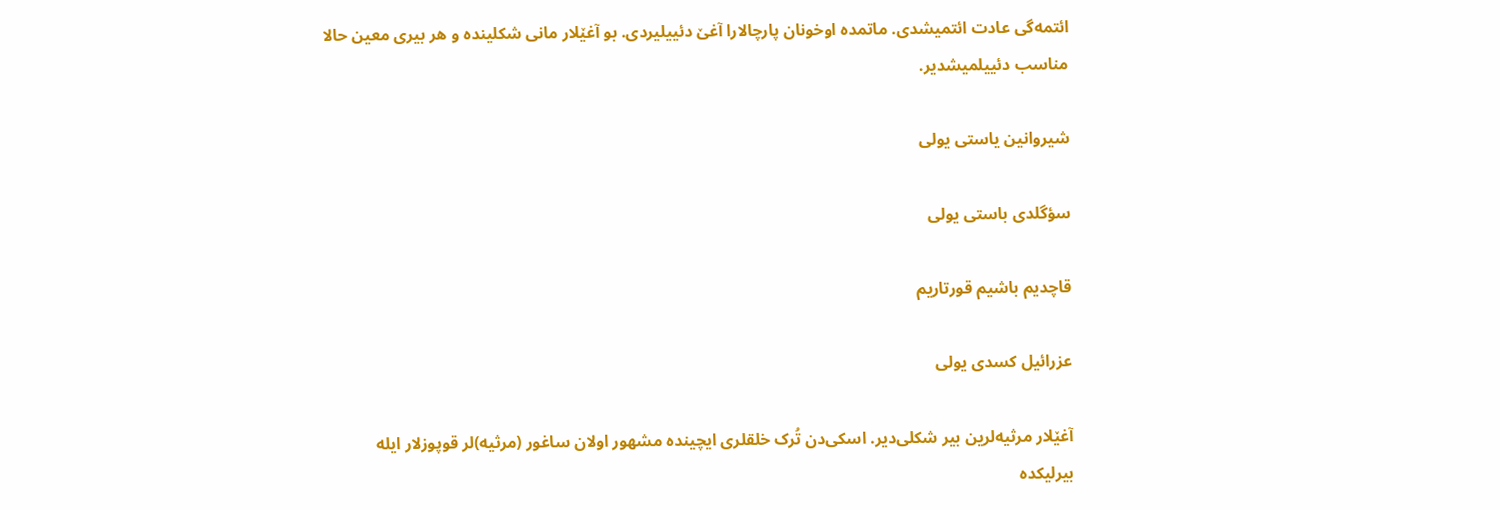ائتمه‌گی عادت ائتمیشدی. ماتمده اوخونان پارچالارا آغێ دئییلیردی. بو آغێلار مانی شکلینده و هر بیری معین حالا مناسب دئییلمیشدیر.

شیروانین یاستی یولی

سؤگلدی باستی یولی

قاچدیم باشیم قورتاریم

عزرائیل کسدی یولی

آغێلار مرثیه‌لرین بیر شکلی‌دیر. اسکی‌دن تُرک خلقلری ایچینده مشهور اولان ساغور (مرثیه)لر قوپوزلار ایله بیرلیکده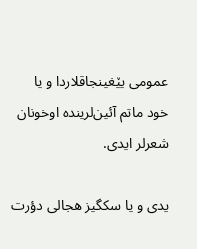عمومی یێغینجاقلاردا و یا خود ماتم آئین‌لرینده اوخونان شعرلر ایدی.

یدی و یا سکگیز هجالی دؤرت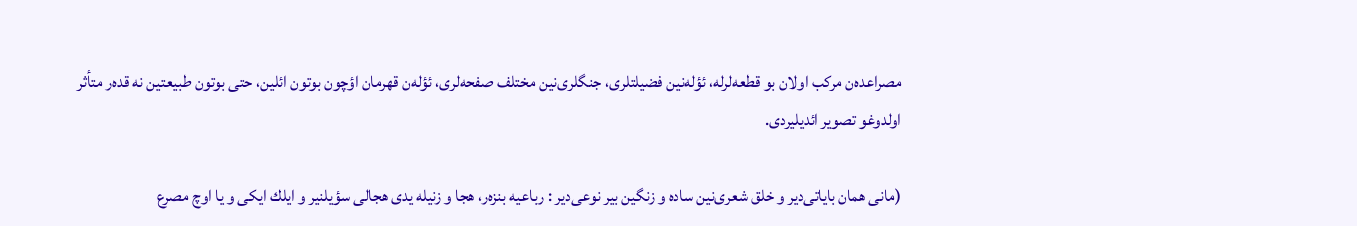مصراعده‌ن مرکب اولان بو قطعه‌لرله، ئؤله‌نین فضیلتلری، جنگلری‌نین مختلف صفحه‌لری، ئؤله‌ن قهرمان اؤچون بوتون ائلین، حتی بوتون طبیعتین نه قده‌ر متأثر اولدوغو تصویر ائدیلیردی.

(مانی همان بایاتی‌دیر و خلق شعری‌نین ساده و زنگین بیر نوعی‌دیر : رباعیه بنزه‌ر، هجا و زنیله یدی هجالی سؤیلنیر و ايلك ایکی و یا اوچ مصرع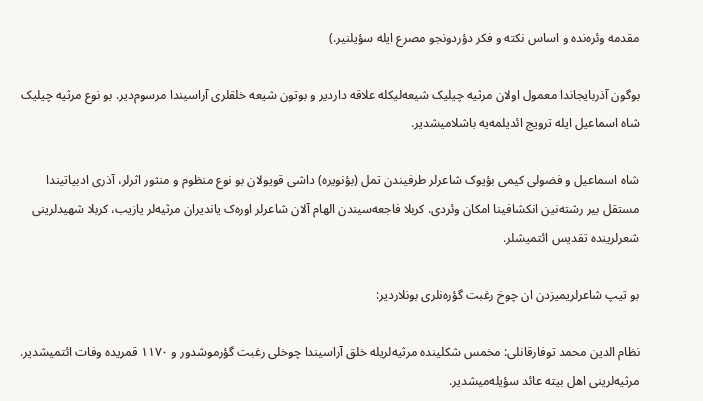مقدمه وئره‌نده و اساس نکته و فکر دؤردونجو مصرع ایله سؤیلنیر.)

بوگون آذربایجاندا معمول اولان مرثیه چیلیک شیعه‌لیکله علاقه داردیر و بوتون شیعه خلقلری آراسیندا مرسوم‌دیر. بو نوع مرثیه چیلیک شاه اسماعیل ایله ترویج ائدیلمه‌یه باشلامیشدیر.

شاه اسماعیل و فضولی کیمی بؤیوک شاعرلر طرفیندن تمل (بؤنویره‌) داشی قویولان بو نوع منظوم و منثور اثرلر، آذری ادبیاتیندا مستقل بیر رشته‌نین انکشافینا امکان وئردی. کربلا فاجعه‌سیندن الهام آلان شاعرلر اوره‌ک یاندیران مرثیه‌لر یازیب، کربلا شهیدلرینی شعرلرینده تقدیس ائتمیشلر.

بو تیپ شاعرلریمیزدن ان چوخ رغبت گؤره‌نلری بونلاردیر:

نظام الدین محمد توفارقانلی: مخمس شکلینده مرثیه‌لریله خلق آراسیندا چوخلی رغبت گؤرموشدور و ۱۱۷۰ قمریده وفات ائتمیشدیر. مرثیه‌لرینی اهل بیته عائد سؤیله‌میشدیر.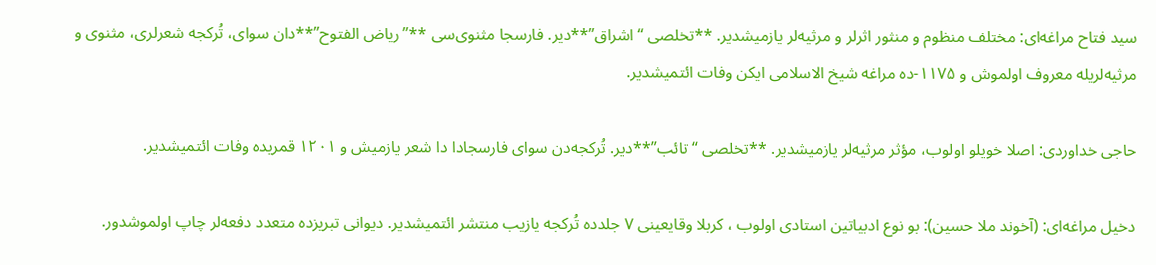سید فتاح مراغه‌ای: مختلف منظوم و منثور اثرلر و مرثیه‌لر یازمیشدیر. **تخلصی “اشراق”**دیر. فارسجا مثنوی‌سی **”ریاض الفتوح”**دان سوای، تُرکجه شعرلری، مثنوی و مرثیه‌لریله معروف اولموش و ۱۱۷۵-ده مراغه شیخ الاسلامی ایکن وفات ائتمیشدیر.

حاجی خداوردی: اصلا خویلو اولوب، مؤثر مرثیه‌لر یازمیشدیر. **تخلصی “تائب”**دیر. تُرکجه‌دن سوای فارسجادا دا شعر یازمیش و ۱۲۰۱ قمریده وفات ائتمیشدیر.

دخیل مراغه‌ای: (آخوند ملا حسین): بو نوع ادبیاتین استادی اولوب ، کربلا وقایعینی ۷ جلدده تُرکجه یازیب منتشر ائتمیشدیر. دیوانی تبریزده متعدد دفعه‌لر چاپ اولموشدور.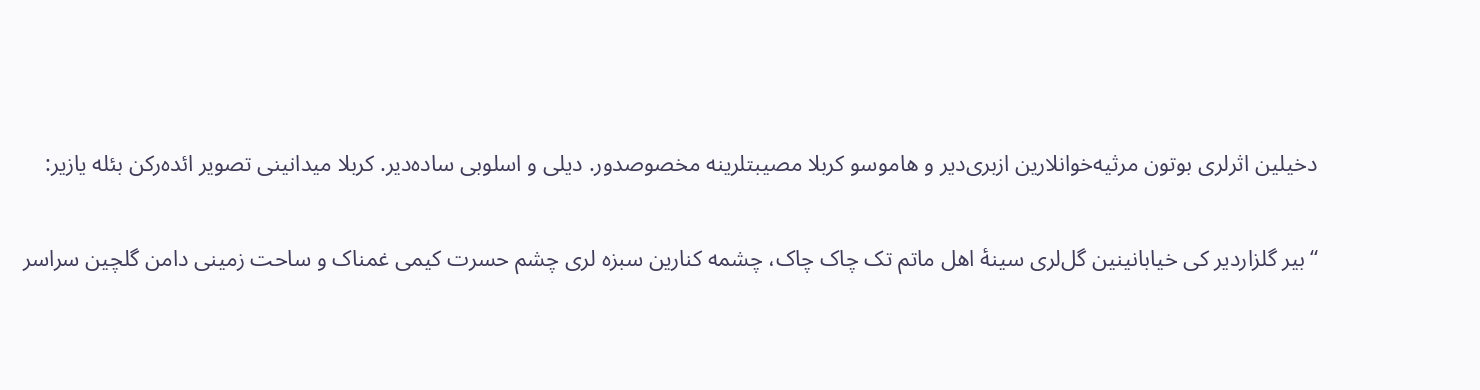دخیلین اثرلری بوتون مرثیه‌خوانلارین ازبری‌دیر و هاموسو کربلا مصیبتلرینه مخصوصدور. دیلی و اسلوبی ساده‌دیر. کربلا میدانینی تصویر ائده‌رکن بئله یازیر:

“بیر گلزاردیر کی خیابانینین گل‌لری سینهٔ اهل ماتم تک چاک چاک، چشمه کنارین سبزه لری چشم حسرت کیمی غمناک و ساحت زمینی دامن گلچین سراسر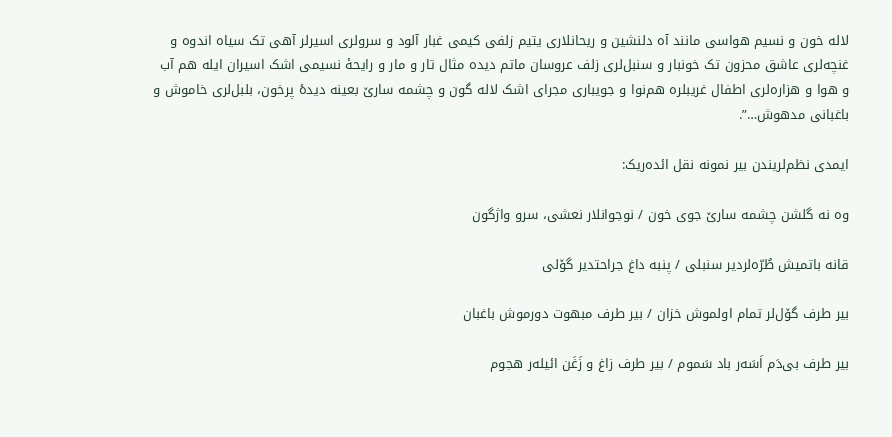لاله خون و نسیم هواسی مانند آه دلنشین و ریحانلاری یتیم زلفی کیمی غبار آلود و سرولری اسیرلر آهی تک سیاه اندوه و غنچه‌لری عاشق محزون تک خونبار و سنبل‌لری زلف عروسان ماتم دیده مثال تار و مار و رایحهٔ نسیمی اشک اسیران ایله هم آب و هوا و هزاره‌لری اطفال غریبلره هم‌نوا و جویباری مجرای اشک لاله گون و چشمه سارێ بعینه دیدهٔ پرخون، بلبل‌لری خاموش و باغبانی مدهوش…”.

ایمدی نظم‌لریندن بیر نمونه نقل ائده‌ریک:

وه نه گلشن چشمه سارێ جوی خون / نوجوانلار نعشی، سرو واژگون

قانه باتمیش طُرّه‌لردیر سنبلی / پنبه داغ جراحتدیر گۆلی

بیر طرف گۆل‌لر تمام اولموش خزان / بیر طرف مبهوت دورموش باغبان

بیر طرف بی‌دَم اَسَه‌ر باد سَموم / بیر طرف زاغ و زَغَن ائیله‌ر هجوم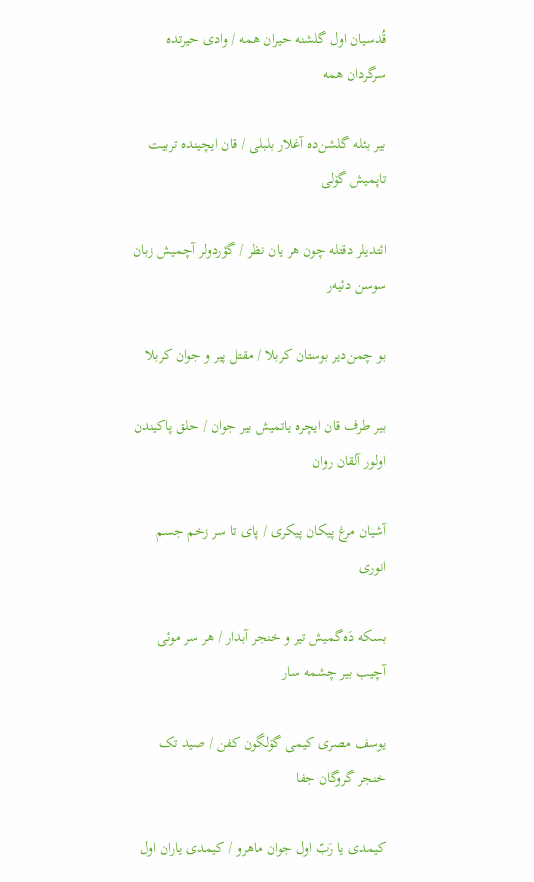قُدسیان اول گلشنه حیران همه / وادی حیرتده سرگردان همه

بیر بئله گلشن‌ده آغلار بلبلی / قان ایچینده تربیت تاپمیش گۆلی

ائتدیلر دقتله چون هر یان نظر / گؤردولر آچمیش زبان سوسن دئیه‌ر

بو چمن‌دیر بوستان کربلا / مقتل پیر و جوان کربلا

بیر طرف قان ایچره یاتمیش بیر جوان / حلق پاکیندن اولور آلقان روان

آشیان مرغ پیکان پیکری / پای تا سر زخم جسم انوری

بسکه دَه‌گمیش تیر و خنجر آبدار / هر سر موئی آچیب بیر چشمه سار

یوسف مصری کیمی گۆلگون کفن / صید تک خنجر گروگان جفا

کیمدی یا رَبّ اول جوان ماهرو / کیمدی یاران اول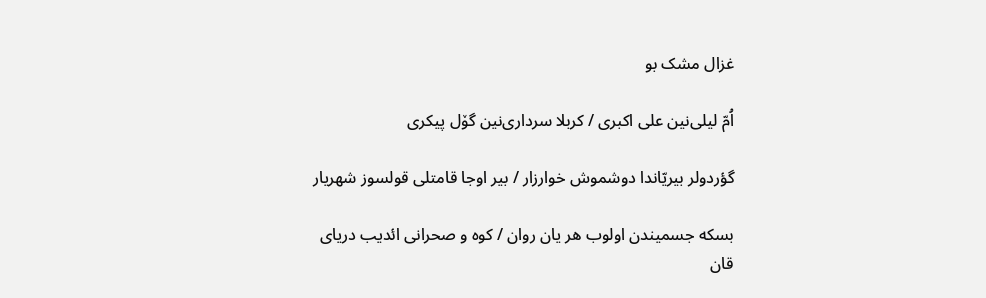غزال مشک بو

اُمّ لیلی‌نین علی اکبری / کربلا سرداری‌نین گۆل پیکری

گؤردولر بیریّاندا دوشموش خوارزار / بیر اوجا قامتلی قولسوز شهریار

بسکه جسمیندن اولوب هر یان روان / کوه و صحرانی ائدیب دریای قان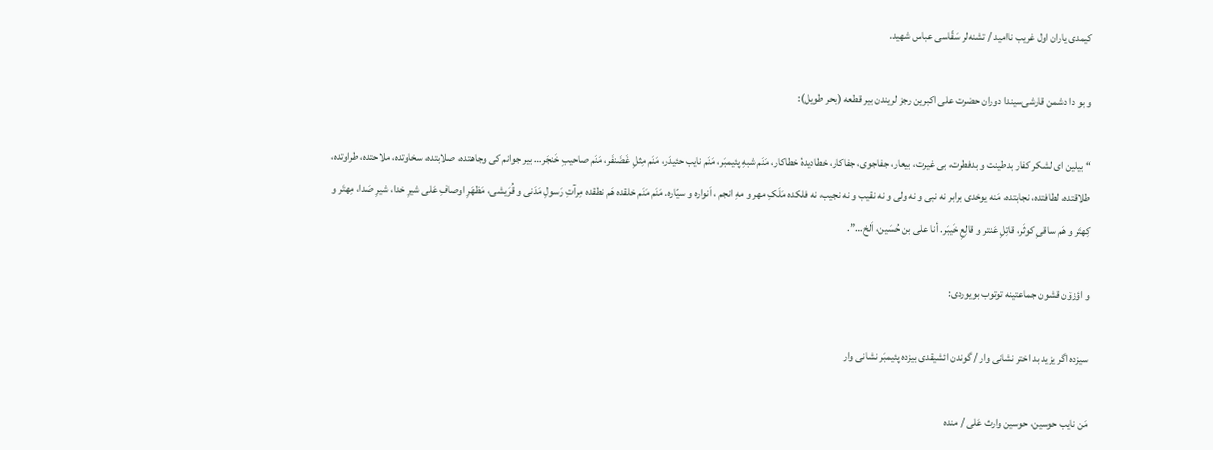کیمدی یاران اول غریب ناامید / تشنه‌لر سَقّاسی عباس شهید.

و بو دا دشمن قارشی‌سیندا دوران حضرت علی اکبرین رجز لریندن بیر قطعه (بحر طویل):

“بیلین ای لشکر کفار بدطینت و بدفطرت، بی غیرت، بیعار، جفاجوی، جفاکار، خطادیدهٔ خطاکار، مَنَم شبهِ پئیمبَر، مَنَم نایب حئیدَر، مَنَم مِثلِ غَضَنفَر، مَنَم صاحیبِ خَنجَر… بیر جوانم کی وجاهتده، صلابتده، سخاوتده، ملاحتده، طراوتده، طلاقتده، لطافتده، نجابتده، مَنه یوخدی برابر نه نبی و نه ولی و نه نقیب و نه نجیب، نه فلکده مَلَکِ مهر و مهِ انجم ، اَنواره و سیّاره. مَنَم مَنَم خلقده هَم نطقده مِرآتِ رَسولِ مَدَنی و قُرَیشی، مَظهَرِ اوصافِ عَلی شیرِ خدا، شیرِ صَدا، مِهتَر و کِهتَر و هَم ساقیِ کوثَر، قاتِلِ عَنتر و قالِعِ خَیبَر. أنا علی بن حُسَین، اَلخ…”.

و اؤزۆن قشون جماعتینه توتوب بویوردی:

سیزده اگر یزید بد اختر نشانی وار / گوندن ائشیقدی بیزده پئیمبَر نشانی وار

مَن نایب حوسین، حوسین وارث عَلی / منده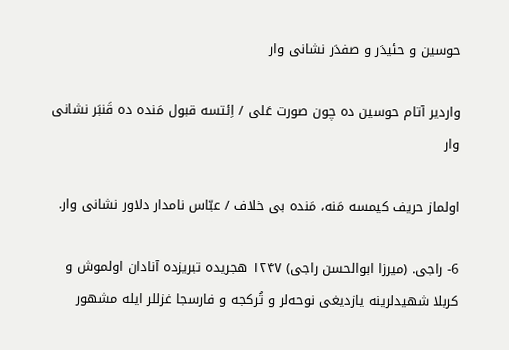حوسین و حئیدَر و صفدَر نشانی وار

واردیر آتام حوسین ده چون صورت عَلی / اِئتسه قبول مَنده ده قَنبَر نشانی وار

اولماز حریف کیمسه مَنه، مَنده بی خلاف / عبّاس نامدار دلاور نشانی وار.

6- راجی. (میرزا ابوالحسن راجی) ۱۲۴۷ هجریده تبریزده آنادان اولموش و کربلا شهیدلرینه یازدیغی نوحه‌لر و تُرکجه و فارسجا غزللر ایله مشهور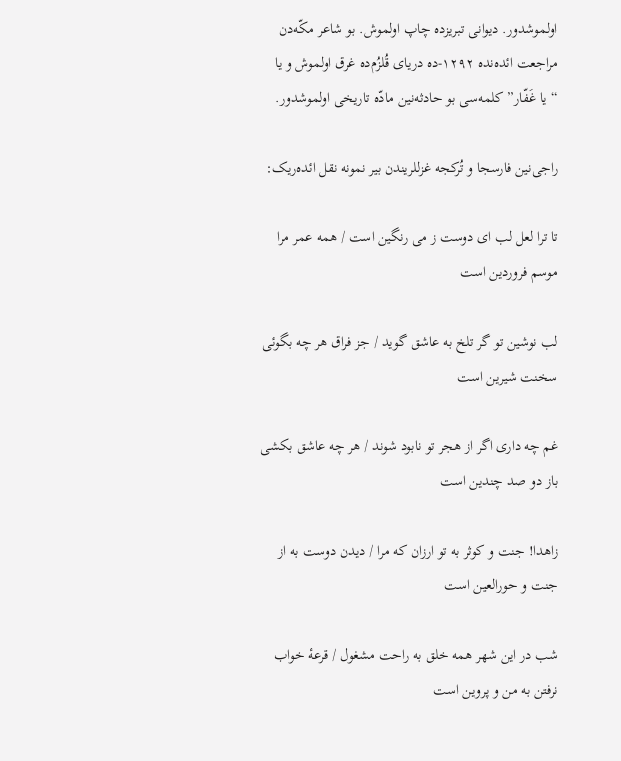اولموشدور. دیوانی تبریزده چاپ اولموش. بو شاعر مکّه‌دن مراجعت ائده‌نده ۱۲۹۲-ده دریای قُلزُم‌ده غرق اولموش و یا “یا غَفّار” کلمه‌سی بو حادثه‌نین مادّه تاریخی اولموشدور.

راجی‌نین فارسجا و تُرکجه غزللریندن بیر نمونه نقل ائده‌ریک:

تا ترا لعل لب ای دوست ز می رنگین است / همه عمر مرا موسم فروردین است

لب نوشین تو گر تلخ به عاشق گوید / جز فراق هر چه بگوئی سخنت شیرین است

غم چه داری اگر از هجر تو نابود شوند / هر چه عاشق بکشی باز دو صد چندین است

زاهدا! جنت و کوثر به تو ارزان که مرا / دیدن دوست به از جنت و حورالعین است

شب در این شهر همه خلق به راحت مشغول / قرعهٔ خواب نرفتن به من و پروین است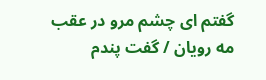گفتم ای چشم مرو در عقب مه رویان / گفت پندم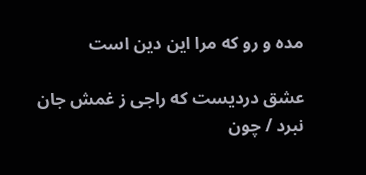مده و رو که مرا این دین است

عشق دردیست که راجی ز غمش جان نبرد / چون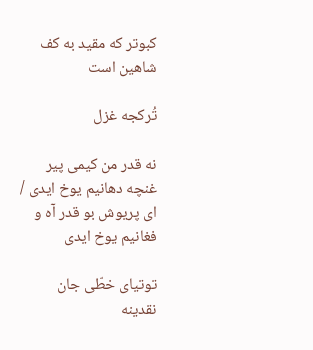کبوتر که مقید به کف شاهین است

تُرکجه غزل

نه قدر من کیمی پیر غنچه دهانیم یوخ ایدی / ای پریوش بو قدر آه و فغانیم یوخ ایدی

توتیای خطّی جان نقدینه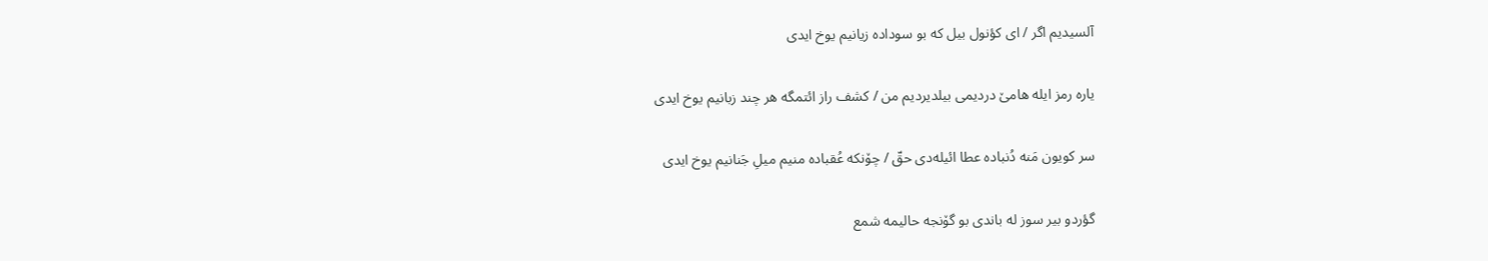آلسیدیم اگر / ای کؤنول بیل که بو سوداده زیانیم یوخ ایدی

یاره رمز ایله هامێ دردیمی بیلدیردیم من / کشف راز ائتمگه هر چند زبانیم یوخ ایدی

سر کویون مَنه دُنباده عطا ائیله‌دی حقّ / چۆنکه عُقباده منیم میلِ جَنانیم یوخ ایدی

گؤردو بیر سوز له باندی بو گۆنجه حالیمه شمع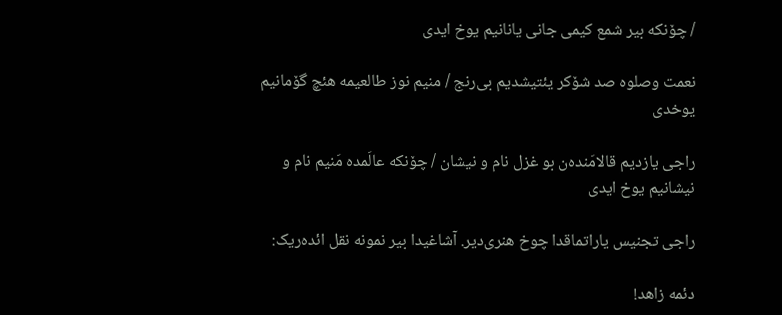/ چۆنکه بیر شمع کیمی جانی یانانیم یوخ ایدی

نعمت وصلوه‌ صد شۆکر یئتیشدیم بی‌رنج / منیم نوز طالعیمه هئچ گۆمانیم یوخدی

راجی یازدیم قالامَنده‌ن بو غزل نام و نیشان / چۆنکه عالَمده مَنیم نام و نیشانیم یوخ ایدی

راجی تجنیس یاراتماقدا چوخ هنری‌دیر. آشاغیدا بیر نمونه نقل ائده‌ریک:

دئمه زاهد!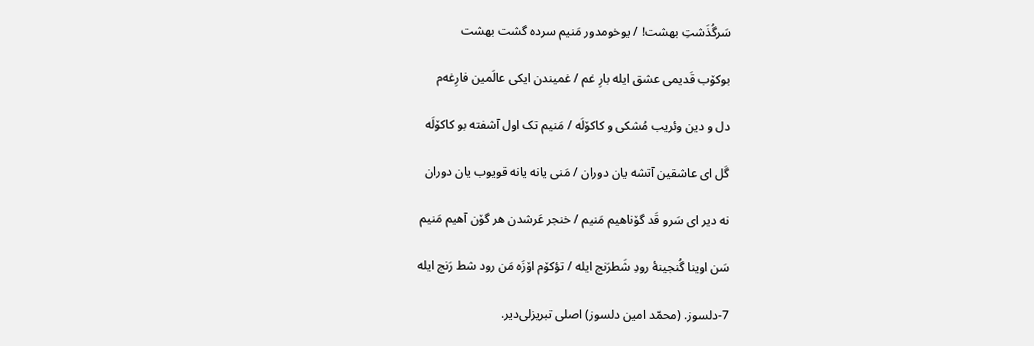سَرگُذَشتِ بهشت! / یوخومدور مَنیم سرده گشت بهشت

بوکۆب قَدیمی عشق ایله بارِ غم / غمیندن ایکی عالَمین فارِغه‌م

دل و دین وئریب مُشکی و کاکۆلَه / مَنیم تک اول آشفته بو کاکۆلَه

گَل ای عاشقین آتشه یان دوران / مَنی یانه یانه قویوب یان دوران

نه دیر ای سَرو قَد گۆناهیم مَنیم / خنجر عَرشدن هر گۆن آهیم مَنیم

سَن اوینا گُنجینهٔ رودِ شَطرَنج ایله / تؤکۆم اۆزَه مَن رود شط رَنج ایله

7-دلسوز. (محمّد امین دلسوز) اصلی تبریزلی‌دیر.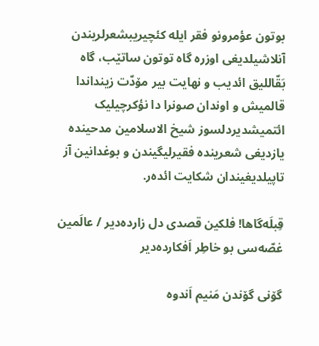بوتون عؤمرونو فقر ایله کئچیریبشعرلریندن آنلاشیلدیغی اوزره گاه توتون ساتێب، گاه بَقّاللیق ائدیب و نهایت بیر مۆدّت زینداندا قالمیش و اوندان صونرا دا نؤکرچیلیک ائتمیشدیردلسوز شیخ الاسلامین مدحینده یازدیغی شعرینده فقیرلیگیندن و بوغدانین آز تاپیلدیغیندان شکایت ائده‌ر.

قِبلَه‌گاها! فلکین قصدی دل زارده‌دیر / عالَمین غصّه‌سی بو خاطِر اَفکارده‌دیر

گۆنی گۆندن مَنیم اَندوه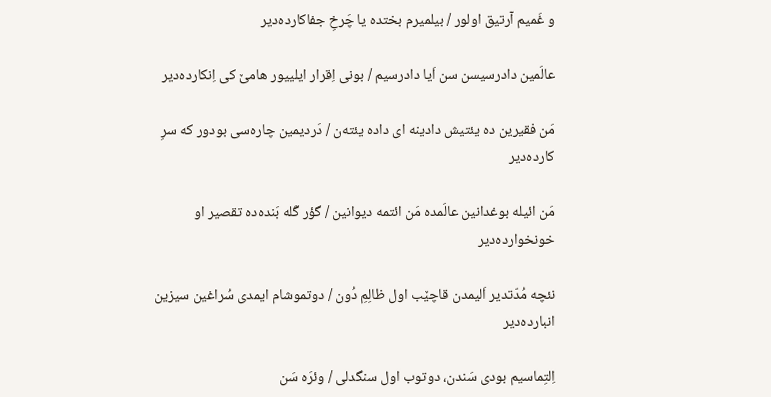و غَمیم آرتیق اولور / بیلمیرم بختده یا چَرخِ جفاکارده‌دیر

عالَمین دادرسیسن سن اَیا دادرسیم / بونی اِقرار ایلییور هامێ کی اِنکارده‌دیر

مَن فقیرین ده یئتیش دادینه ای داده یئته‌ن / دَردیمین چاره‌سی بودور که سرِ کارده‌دیر

مَن ائیله بوغدانین عالَمده مَن ائتمه دیوانین / گؤر گَله بَنده‌ده تقصیر او خونخوارده‌دیر

نئچه مُدّتدیر اَلیمدن قاچێب اول ظالِمِ دُون / دوتموشام ایمدی سُراغین سیزین انبارده‌دیر

اِلتِماسیم بودی سَندن، دوتوب اول سنگدلی / وئرَه سَن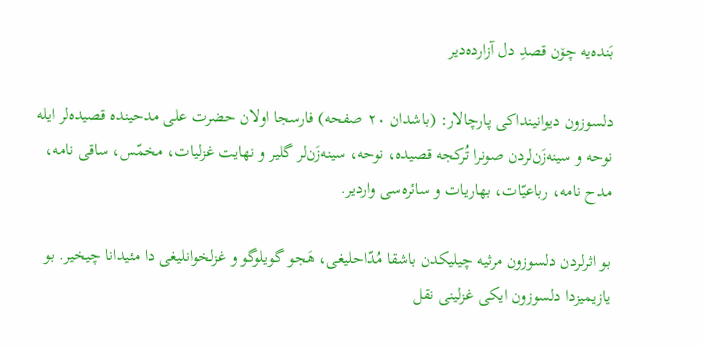بَنده‌یه چۆن قصدِ دل آزارده‌دیر

دلسوزون دیوانینداکی پارچالار: (باشدان ۲۰ صفحه) فارسجا اولان حضرت علی مدحینده قصیده‌لر ایله نوحه و سینه‌زَن‌لردن صونرا تُرکجه قصیده، نوحه، سینه‌زَن‌لر گلیر و نهایت غزلیات، مخمّس، ساقی نامه، مدح نامه، رباعیّات، بهاریات و سائره‌سی واردیر.

بو اثرلردن دلسوزون مرثیه چیلیکدن باشقا مُدّاحلیغی، هَجو گویلوگو و غزلخوانلیغی دا مئیدانا چیخیر. بو یازیمیزدا دلسوزون ایکی غزلینی نقل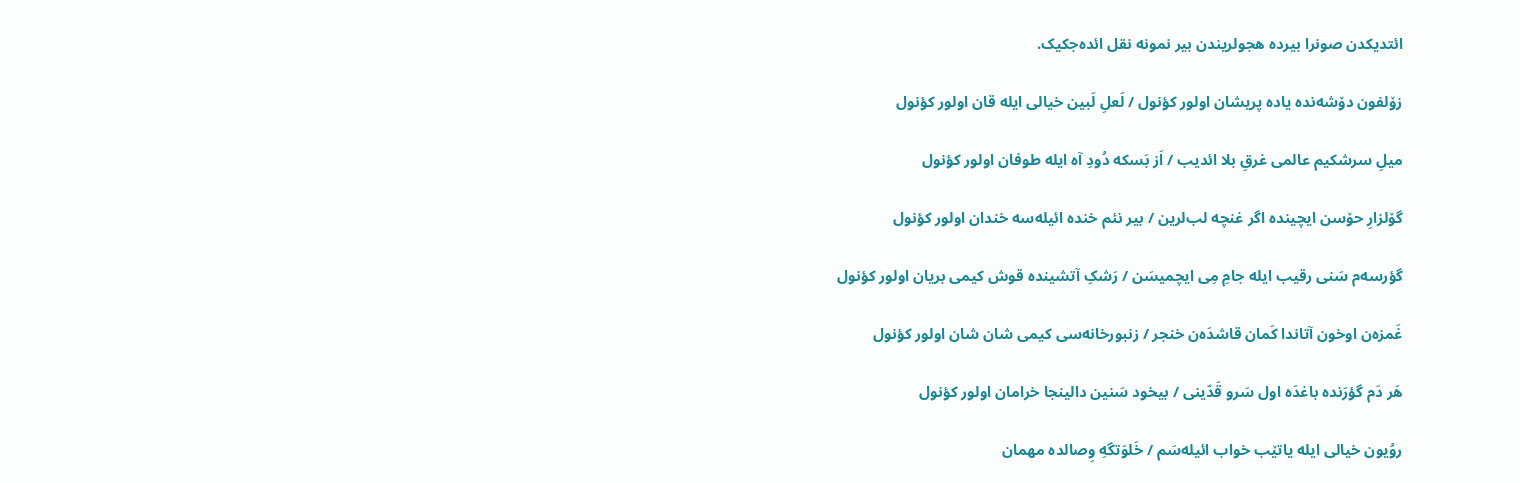ائتدیکدن صونرا بیرده هجولریندن بیر نمونه نقل ائده‌جکیک.

زۆلفون دۆشه‌نده یاده پریشان اولور کؤنول / لَعلِ لَبین خیالی ایله قان اولور کؤنول

میلِ سرشکیم عالمی غرقِ بلا ائدیب / اَز بَسکه دُودِ آه ایله طوفان اولور کؤنول

گۆلزارِ حۆسن ایچینده اگر غنچه لب‌لرین / بیر نئم خنده ائیله‌سه خندان اولور کؤنول

گؤرسه‌م سَنی رقیب ایله جامِ مِی ایچمیسَن / رَشکِ آتشینده قوش کیمی بریان اولور کؤنول

غَمزه‌ن اوخون آتاندا کَمان قاشدَه‌ن خنجر / زنبورخانه‌سی کیمی شان شان اولور کؤنول

هَر دَم گؤرَنده باغدَه اول سَرو قَدّینی / بیخود سَنین دالینجا خرامان اولور کؤنول

روُیون خیالی ایله یاتێب خواب ائیله‌سَم / خَلوَتگهِ وِصالده مهمان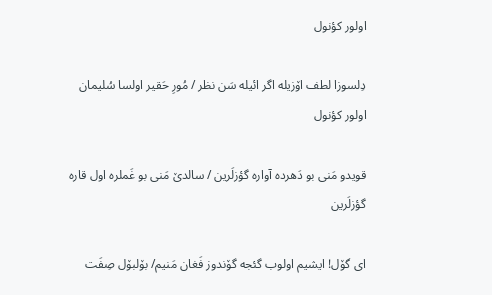اولور کؤنول

دِلسوزا لطف اۆزیله اگر ائیله سَن نظر / مُورِ حَقیر اولسا سُلیمان اولور کؤنول

قویدو مَنی بو دَهرده آواره گؤزلَرین / سالدێ مَنی بو غَملره اول قاره گؤزلَرین

ای گۆل! ایشیم اولوب گئجه گۆندوز فَغان مَنیم/ بۆلبۆل صِفَت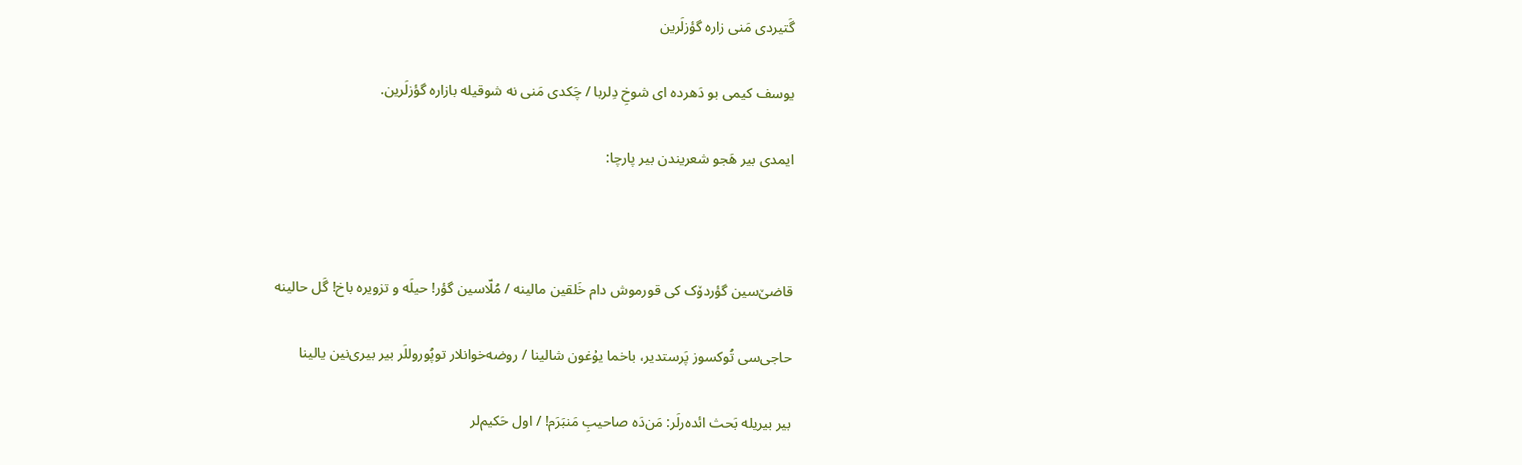گَتیردی مَنی زاره گؤزلَرین

یوسف کیمی بو دَهرده ای شوخِ دِلربا / چَکدی مَنی نه شوقیله بازاره گؤزلَرین.

ایمدی بیر هَجو شعریندن بیر پارچا:



قاضێ‌سین گؤردۆک کی قورموش دام خَلقین مالینه / مُلّاسین گؤر! حیلَه و تزویره باخ! گَل حالینه

حاجی‌سی تُوکسوز پَرستدیر، باخما یۇغون شالینا / روضه‌خوانلار توپُوروللَر بیر بیری‌نین یالینا

بیر بیریله بَحث ائده‌رلَر: مَن‌دَه صاحیبِ مَنبَرَم! / اول حَکیم‌لر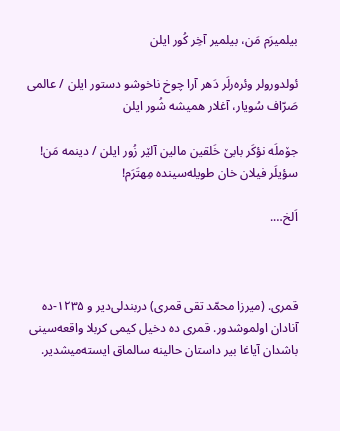بیلمیرَم مَن، بیلمیر آخِر کُور ایلن

ئولدورولر وئره‌رلَر دَهر آرا چوخ ناخوشو دستور ایلن / عالمی صَرّاف سُویار، آغلار همیشه شُور ایلن

جۆملَه نؤکَر بابێ خَلقین مالین آلێر زُور ایلن / دینمه مَن! سؤیلَر فیلان خان طویله‌سینده مِهتَرَم!

اَلخ….



قمری. (میرزا محمّد تقی قمری) دربندلی‌دیر و ۱۲۳۵-ده آنادان اولموشدور. قمری ده دخیل کیمی کربلا واقعه‌سینی باشدان آیاغا بیر داستان حالینه سالماق ایسته‌میشدیر.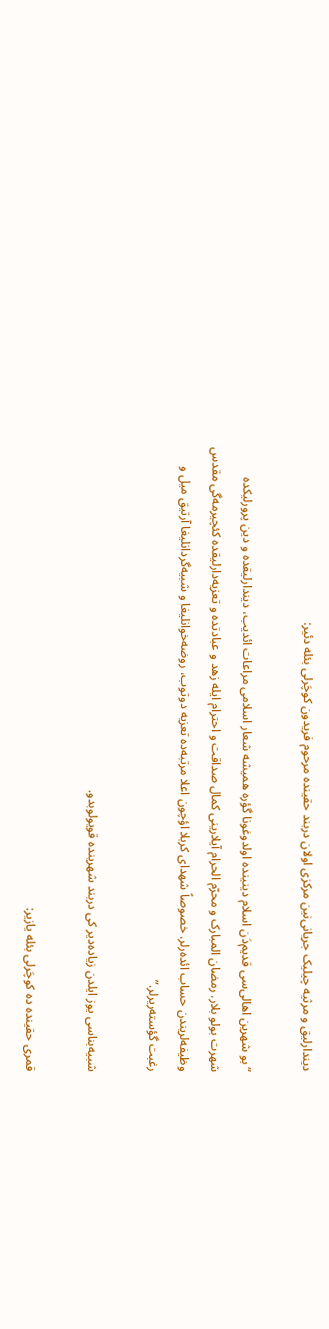دیندارلیق و مرثیه چیلیک جریانی‌نین مرکزی اولان دربند حقینده مرحوم فریدون کوچَرلی بئله دئیر:

“بو شهرین اهالی‌سی قدیم‌دَ‌ن اسلام دینینده اولدوغونا گؤره همیشه شعار اسلامی مراعات ائدیب، دیندارلیقده و دین پرورلیکده شهرت بولو بلار. رمضان المبارک و محرّم الحرام آیلارینی کمال صداقت و احترام ایله زهد و عبادتده و تعزیه‌دارلیقده کئچیرمه‌گی مقدس وظیفه‌لریندن حساب ائده‌رلر. خصوصاً شهدای کربلا اؤچون اعلا مرتبه‌ده تعزیه دوتوب، روضه‌خوانلیغا و شبیه‌گردانلیغا آرتیق میل و رغبت گؤسته‌ریرلر.”

شبیه‌بناسی یوز ایلدن زیاده‌دیر کی دربند شهرینده قویولوبدو.

قمری حقینده ده کوچَرلی بئله یازیر: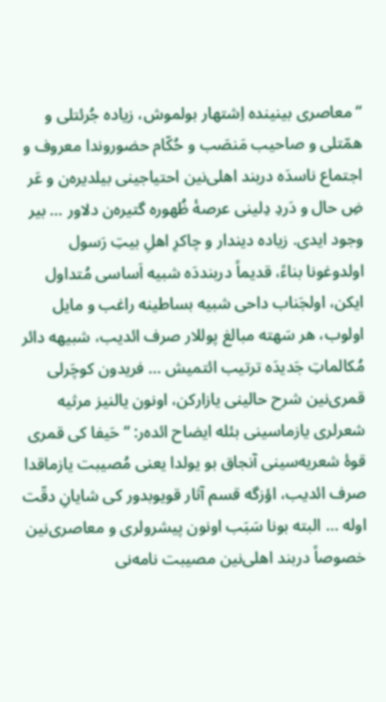“معاصری بینینده اِشتهار بولموش، زیاده جُرئتلی و همّتلی و صاحیب مَنصَب و حُکّام حضوروندا معروف و اجتماع ناسدَه دربند اهلی‌نین احتیاجینی بیلدیره‌ن و عَر ضِ حال و دَردِ دِلینی عرصهٔ ظُهوره گتیره‌ن دلاور … بیر وجود ایدی. زیاده دیندار و چاکرِ اهلِ بیتِ رَسول اولدوغونا بناءً، قدیماً دربنددَه شبیه اَساسی مُتداول ایکن، اولجَناب داحی شبیه بساطینه راغب و مایل اولوب، هر سَهته مبالغ پوللار صرف ائدیب، شبیهه دائر مُکالماتِ جَدیدَه ترتیب ائتمیش … فریدون کوچَرلی قمری‌نین شرح حالینی یازارکن، اونون یالنیز مرثیه شعرلری یازماسینی بئله ایضاح ائده‌ر: “حَیفا کی قمری قوهٔ شعریه‌سینی آنجاق بو یولدا یعنی مُصیبت یازماقدا صرف ائدیب، اؤزگه قسم آثار قویوبدور کی شایانِ دقّت اوله … البته بونا سَبَب اونون پیشرولری و معاصری‌نین خصوصاً دربند اهلی‌نین مصیبت نامه‌نی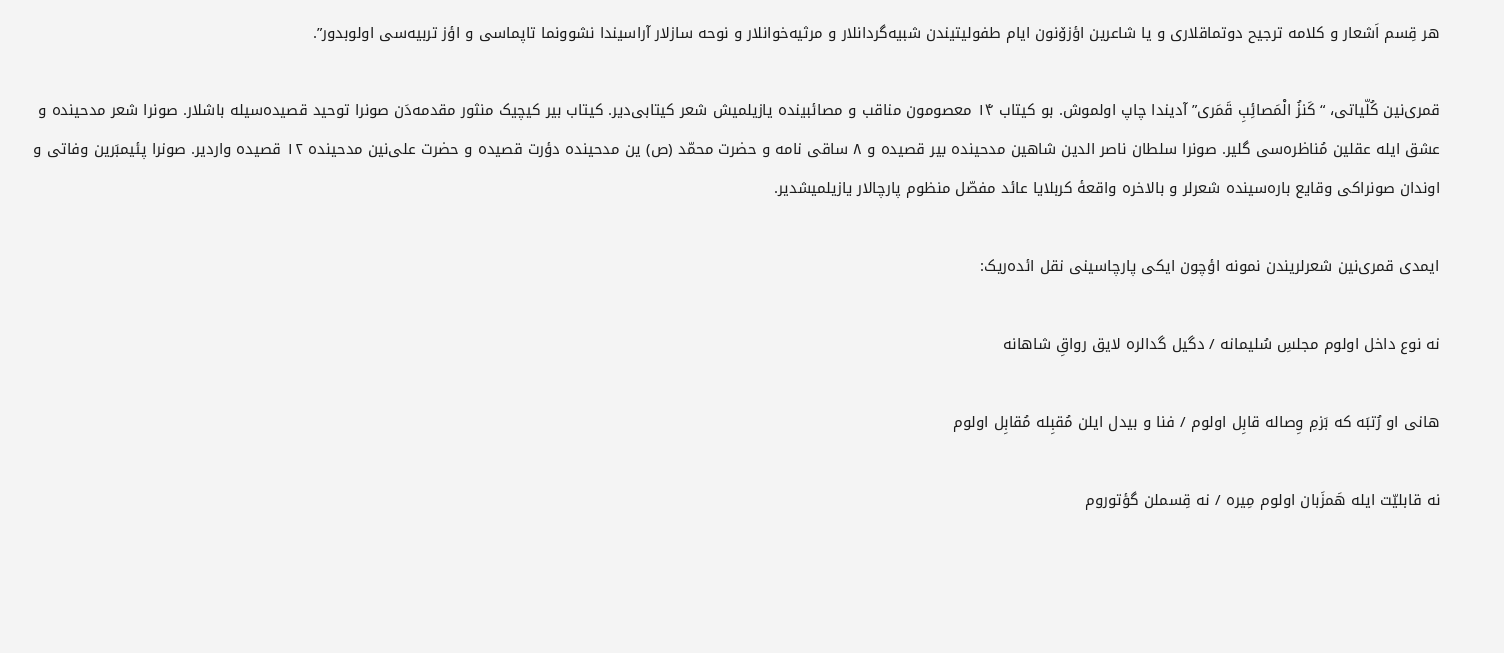هر قِسم اَشعار و کلامه ترجیح دوتماقلاری و یا شاعرین اؤزۆنون ایام طفولیتیندن شبیه‌گردانلار و مرثیه‌خوانلار و نوحه سازلار آراسیندا نشوونما تاپماسی و اؤز تربیه‌سی اولوبدور”.

قمری‌نین کُلّیاتی، “کَنزُ الْمَصائِبِ قَمَری” آدیندا چاپ اولموش. بو کیتاب ۱۴ معصومون مناقب و مصائبینده یازیلمیش شعر کیتابی‌دیر. کیتاب بیر کیچیک منثور مقدمه‌دَن صونرا توحید قصیده‌سیله باشلار. صونرا شعر مدحینده و عشق ایله عقلین مُناظره‌سی گلیر. صونرا سلطان ناصر الدین شاهین مدحینده بیر قصیده و ۸ ساقی نامه و حضرت محمّد (ص) ین مدحینده دؤرت قصیده و حضرت علی‌نین مدحینده ۱۲ قصیده واردیر. صونرا پئیمبَرین وفاتی و اوندان صونراکی وقایع باره‌سینده شعرلر و بالاخره واقعهٔ کربلایا عائد مفصّل منظوم پارچالار یازیلمیشدیر.

ایمدی قمری‌نین شعرلریندن نمونه اؤچون ایکی پارچاسینی نقل ائده‌ریک:

نه نوع داخل اولوم مجلسِ سُلیمانه / دگیل گدالره لایق رواقِ شاهانه

هانی او رُتبَه که بَزمِ وِصاله قابِل اولوم / فنا و بیدل ایلن مُقبِله مُقابِل اولوم

نه قابلیّت ایله هَمزَبان اولوم مِیره / نه قِسملن گؤتوروم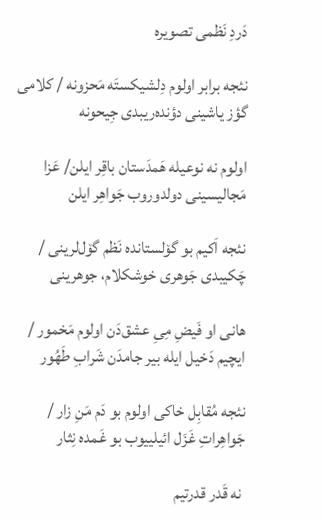دَردِ نَظمی تصویره

نئجه برابر اولوم دِلشیکستَه مَحزونه / کلامی گؤز یاشینی دؤنده‌ریبدی جِیحونه

اولوم نه نوعیله هَمدَستان باقِر ایلن/ عَزا مَجالیسینی دولدوروب جَواهِر ایلن

نئجه اَکیم بو گۆلستانده نَظم گۆل‌لرینی / چَکیبدی جَوهری خوشکلام، جوهرینی

هانی او فَیضِ مِیِ عشق‌دَ‌ن اولوم مَخمور / ایچیم دَخیل ایله بیر جامدَ‌ن شَرابِ طَهُور

نئجه مُقابِل خاکی اولوم بو دَم مَنِ زار / جَواهِراتِ غَزَل ائیلییوب بو غَمده نِثار

 نه قَدر قدرتیم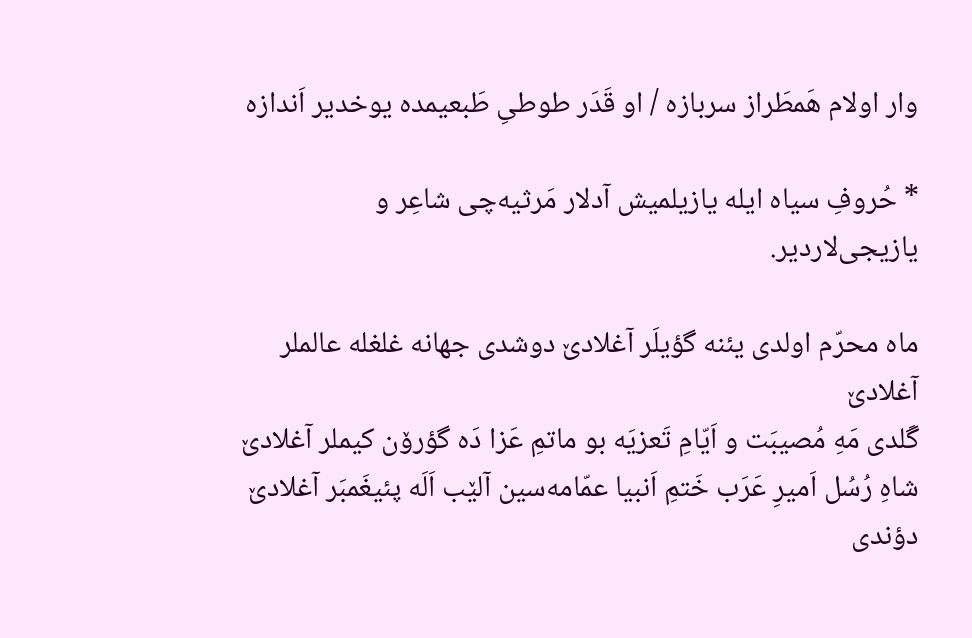وار اولام هَمطَراز سربازه / او قَدَر طوطیِ طَبعیمده یوخدیر اَندازه

* حُروفِ سیاه ایله یازیلمیش آدلار مَرثیه‌چی شاعِر و یازیجی‌لاردیر.

ماه محرّم اولدی یئنه گؤیلَر آغلادێ دوشدی جهانه غلغله عالملر آغلادێ
گَلدی مَهِ مُصیبَت و اَیّامِ تَعزیَه بو ماتمِ عَزا دَ‌ه گؤرۆن کیملر آغلادێ
شاهِ رُسُل اَمیرِ عَرَب خَتمِ اَنبیا عمّامه‌سین آلێب اَلَه پئیغَمبَر آغلادێ
دؤندی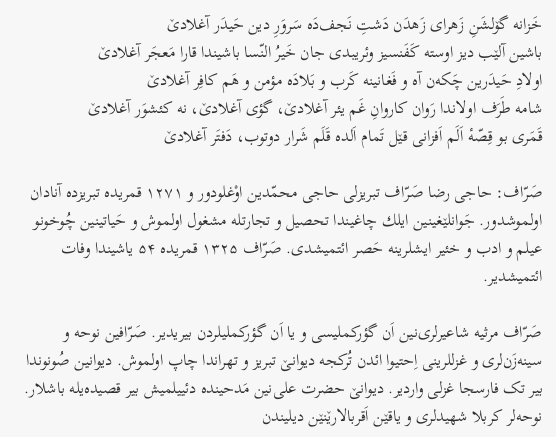خَزانه‌ گۆلشَنِ زَهرای زَهدَ‌ن دَشتِ نَجف‌دَه سَروَرِ دین حَیدَر آغلادێ
باشین آلێب دیز اوسته‌ کَفَنسیز وئریبدی جان خَیرُ النّسا باشیندا قارا مَعجَر آغلادێ
اولادِ حَیدَرین چَکه‌ن آه و فَغانینه کَرب و بَلادَه مؤمن و هَم کافِر آغلادێ
شامه‌ طَرَف اولاندا رَوان کاروانِ غَم یئر آغلادێ، گؤی آغلادێ، نه کئشوَر آغلادێ
قَمَری بو قِصّهٔ اَلَم اَفزانی قێل تَمام اَلده قَلَم شَرار دوتوب، دَفتَر آغلادێ

صَرّاف: حاجی رضا صَرّاف تبریزلی حاجی محمّدین اوْغلودور و ۱۲۷۱ قمریده تبریزده آنادان اولموشدور. جَوانلێغینین ايلك چاغیندا تحصیل و تجارتله مشغول اولموش و حَیاتینین چُوخونو عیلم و ادب و خئیر ایشلرینه حَصر ائتمیشدی. صَرّاف ۱۳۲۵ قمریده ۵۴ یاشیندا وفات ائتمیشدیر.

صَرّاف مرثیه شاعیرلری‌نین اَن گؤرکملیسی و یا اَن گؤرکملیلردن بیریدیر. صَرّافین نوحه و سینه‌زَن‌لری و غزللرینی اِحتیوا ائدن تُرکجه دیوانێ تبریز و تهراندا چاپ اولموش. دیوانین صُونوندا بیر تک فارسجا غزلی واردیر. دیوانێ حضرت علی‌نین مَدحینده دئییلمیش بیر قصیده‌یله باشلار. نوحه‌لر کربلا شهیدلری و یاقێن اَقربالارێنێن دیلیندن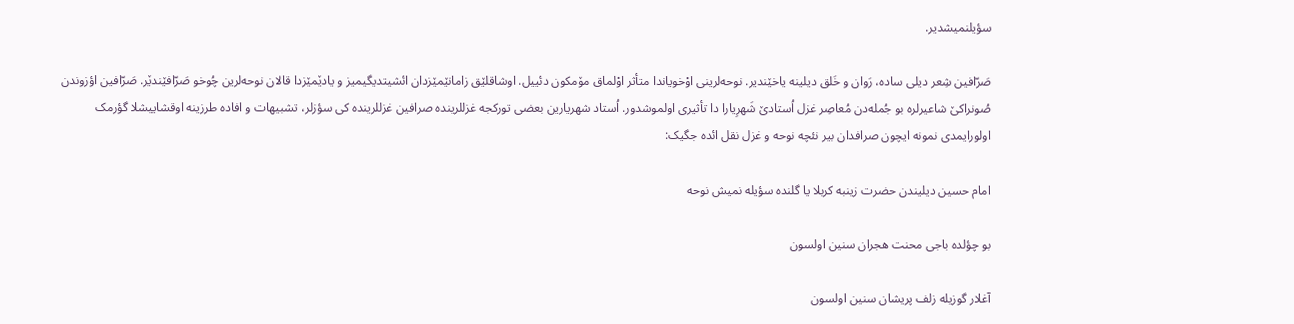سؤیلنمیشدیر.

صَرّافین شِعر دیلی ساده، رَوان و خَلق دیلینه یاخێندیر. نوحه‌لرینی اوْخویاندا متأثر اوْلماق مۆمکون دئییل. اوشاقلێق زامانێمێزدان ائشیتدیگیمیز و یادێمێزدا قالان نوحه‌لرین چُوخو صَرّافێندێر. صَرّافین اؤزوندن صُونراکێ شاعیرلره بو جُمله‌د‌ن مُعاصِر غزل اُستادێ شَهرِیارا دا تأثیری اولموشدور. اُستاد شهریارین بعضی تورکجه غزللرینده صرافین غزللرینده کی سؤزلر، تشبیهات و افاده طرزینه اوقشاییشلا گؤرمک اولورایمدی نمونه ایچون صرافدان بیر نئچه نوحه و غزل نقل ائده جگیک:

امام حسین دیلیندن حضرت زینبه کربلا یا گلنده سؤیله نمیش نوحه

بو چؤلده باجی محنت هجران سنین اولسون

آغلار گوزیله زلف پریشان سنین اولسون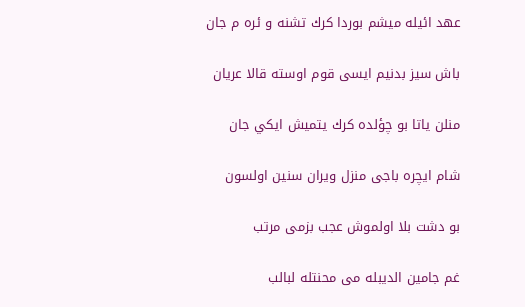عهد ائیله میشم بوردا كرك تشنه و ئره م جان

باش سیز بدنیم ایسی قوم اوسته قالا عريان

منلن ياتا بو چؤلده كرك يتميش ايكي جان

شام ایچره باجی منزل ویران سنین اولسون

بو دشت بلا اولموش عجب بزمی مرتب

غم جامين الديبله می محنتله لبالب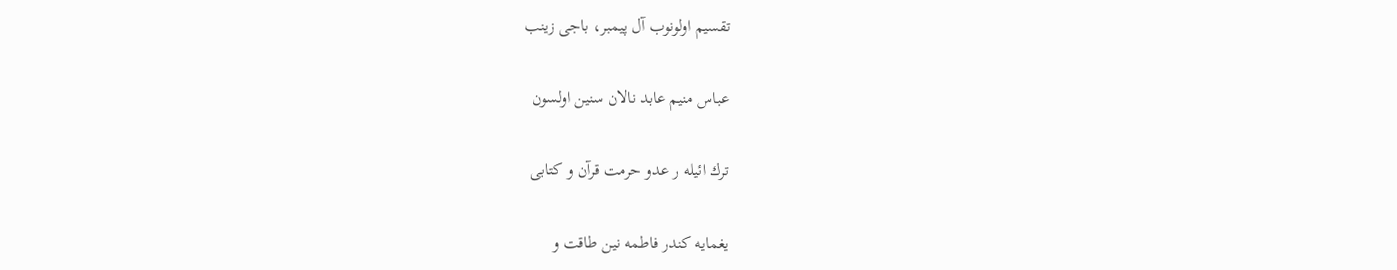تقسیم اولونوب آل پیمبر، باجی زینب

عباس منیم عابد نالان سنین اولسون

ترك ائيله ر عدو حرمت قرآن و کتابی

یغمایه کندر فاطمه نین طاقت و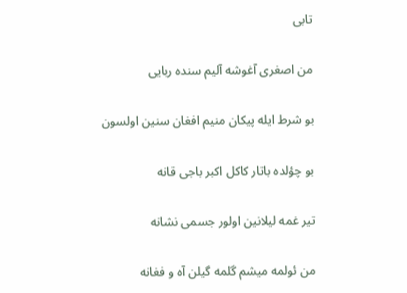تابی

من اصغری آغوشه آلیم سنده ربایی

بو شرط ایله پیکان منیم افغان سنين اولسون

بو چؤلده باتار کاکل اکبر باجی قانه

تیر غمه ليلانین اولور جسمی نشانه

من ئولمه میشم گلمه گیلن آه و فغانه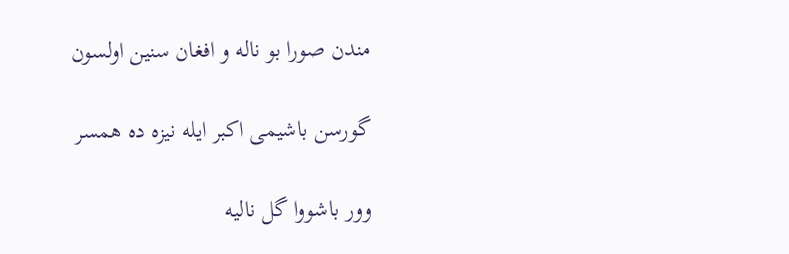مندن صورا بو ناله و افغان سنين اولسون

گورسن باشیمی اکبر ایله نیزه ده همسر

وور باشووا گل نالیه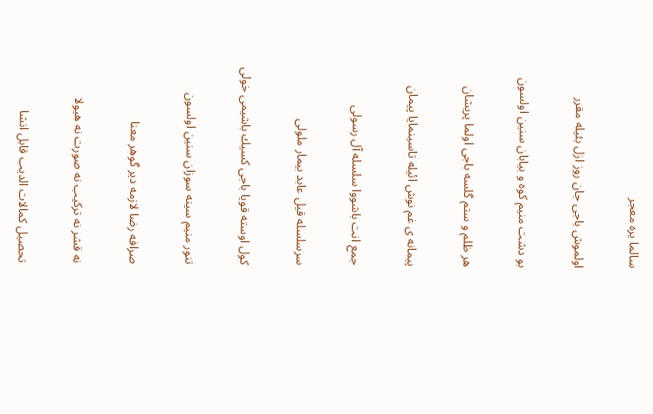سالما يره معجر

اولموش باجی جان روز ازل بئيله مقرر

بو دشت منیم کوه و بیابان سنین اولسون

هر ظلم و ستم گلسه باجی اولما پریشان

پیمانه ی غم نوش ائیله تاسینمایا پیمان

جمع انت باشووا سلسله آل رسولی

سرسلسله قيل عابد بیمار ملولی

کول اوسته قویا باجی كسيك باشیمی خولی

تنور منیم سینه سوزان سنین اولسون

صرافه رضا لازمه دیر گوهر معنا

نه قشر نه ترکیب نه صورت نه هیولا

تحصیل كمالات الديب قابل انشا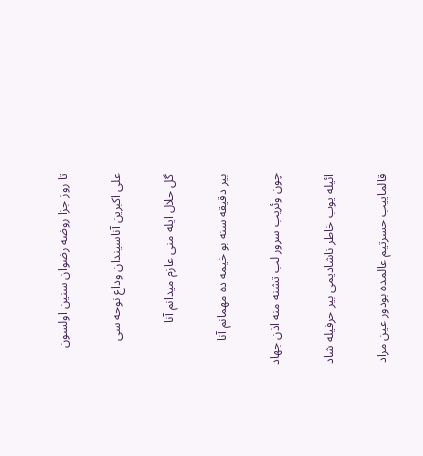تا روز جزا روضه رضوان سنين اولسون

علی اکبرین آناسیندان وداع نوحه سی

گل حلال ایله منی عازم میدانم آنا

بیر دقیقه سنه بو خیمه ده مهمانم آنا

چون وئريب سرور لب تشنه منه اذن جهاد

ائيله يوب خاطر ناشادیمی بیر حرفیله شاد

قالماييب حسرتيم عالمده بودور عین مراد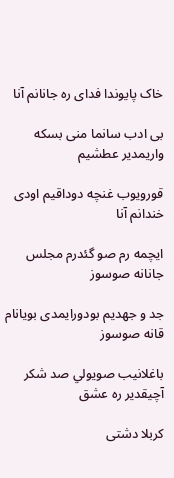خاک پایوندا فدای ره جانانم آنا

بی ادب سانما منی بسکه واريمدير عطشيم

قورویوب غنچه دوداقیم اودی خندانم آنا

ایچمه رم صو گئدرم مجلس جانانه صوسوز

جد و جهدیم بودورایمدی بویانام قانه صوسوز

باغلانيب صويولي صد شکر آچیقدیر ره عشق

کربلا دشتی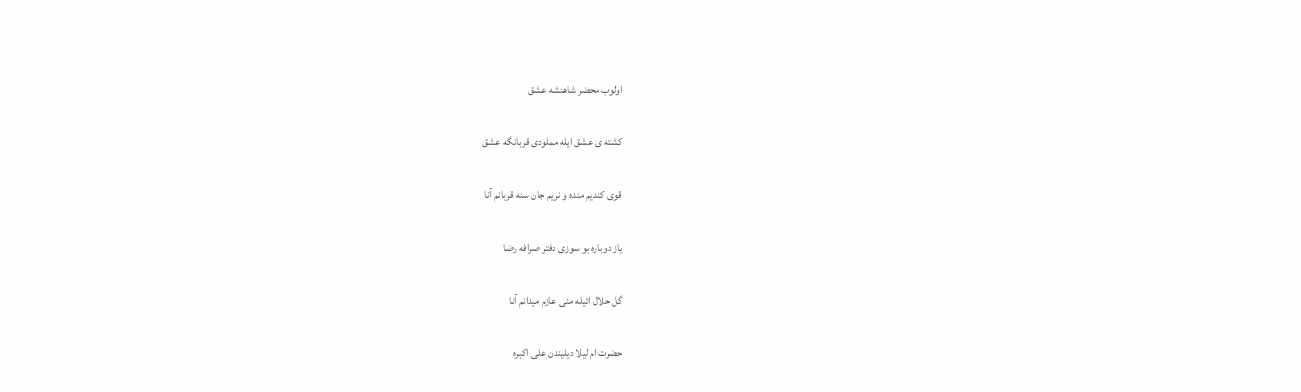اولوب محضر شاهنشه عشق

کشته ی عشق ایله مملودی قربانگه عشق

قوی کندیم منده و نریم جان سنه قربانم آنا

یاز دوباره بو سوزی دفتر صرافه رضا

گل حلال ائیله منی عازم میدانم آنا

حضرت ام لیلا دیلیندن علی اکبره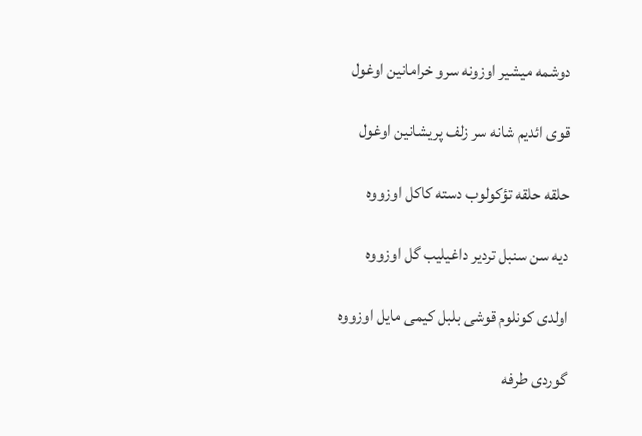دوشمه میشیر اوزونه سرو خرامانین اوغول

قوی ائدیم شانه سر زلف پریشانین اوغول

حلقه حلقه تؤكولوب دسته کاکل اوزووه

ديه سن سنبل تردير داغیلیب گل اوزووه

اولدی کونلوم قوشی بلبل کیمی مایل اوزووه

گوردی طرفه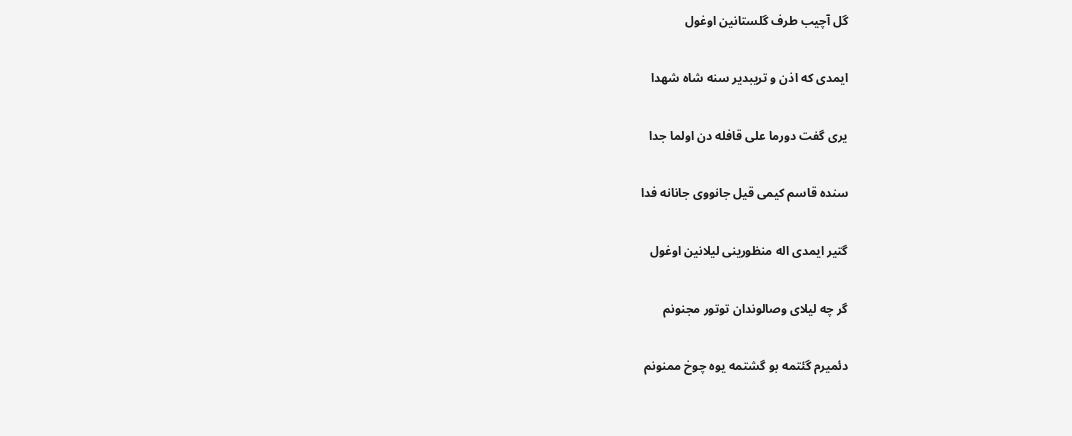گل آچیب طرف گلستانین اوغول

ایمدی که اذن و تریبدیر سنه شاه شهدا

یری گفت دورما على قافله دن اولما جدا

سنده قاسم کیمی قیل جانووی جانانه فدا

گتیر ایمدی اله منظورینی لیلانین اوغول

گر چه لیلای وصالوندان توتور مجنونم

دئمیرم گئتمه بو گشتمه یوه چوخ ممنونم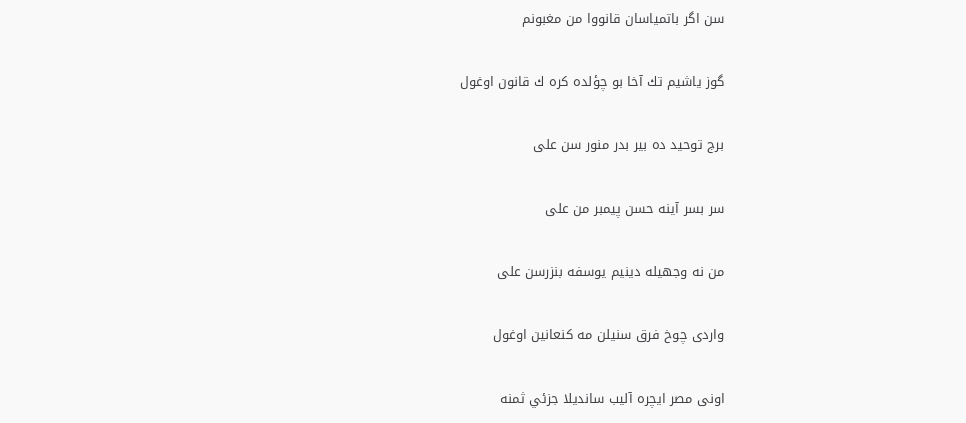سن اگر باتمیاسان قانووا من مغبونم

گوز یاشيم تك آخا بو چؤلده كره ك قانون اوغول

برج توحید ده بیر بدر منور سن على

سر بسر آینه حسن پیمبر من علی

من نه وجهيله دينيم يوسفه بنزرسن على

واردی چوخ فرق سنیلن مه کنعانین اوغول

اونی مصر ایچره آلیب سانديلا جزئي ثمنه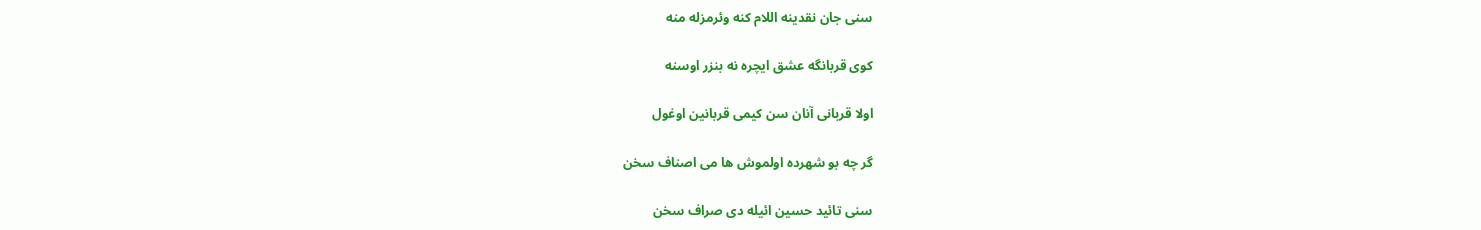سنی جان نقدينه اللام كنه وئرمزله منه

کوی قربانگه عشق ایچره نه بنزر اوسنه

اولا قربانی آنان سن کیمی قربانین اوغول

گر چه بو شهرده اولموش ها می اصناف سخن

سنی تائید حسین ائیله دی صراف سخن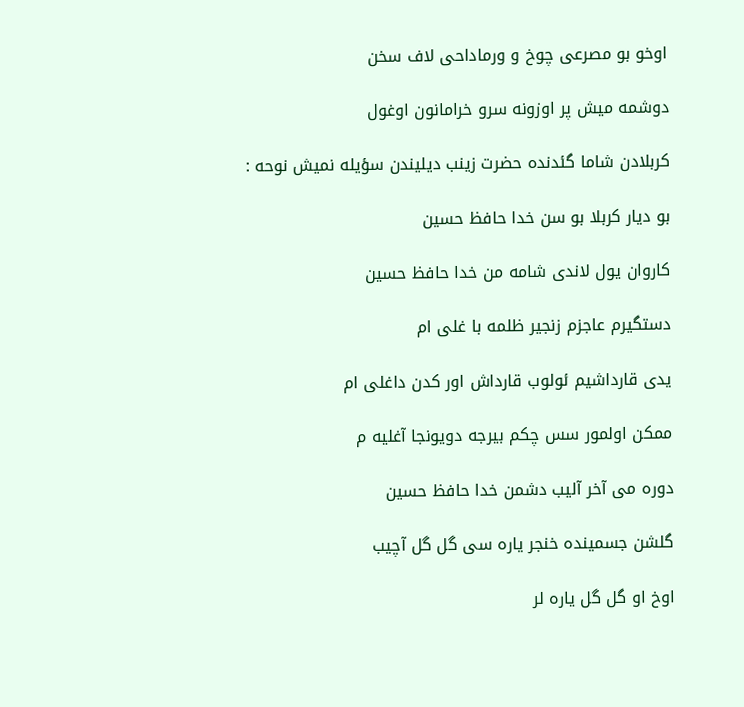اوخو بو مصرعی چوخ و ورماداحی لاف سخن

دوشمه میش پر اوزونه سرو خرامانون اوغول

کربلادن شاما گئدنده حضرت زینب دیلیندن سؤیله نمیش نوحه :

بو دیار کربلا بو سن خدا حافظ حسين

کاروان يول لاندى شامه من خدا حافظ حسين

دستگیرم عاجزم زنجیر ظلمه با غلی ام

یدی قارداشیم ئولوب قارداش اور کدن داغلی ام

ممکن اولمور سس چکم بیرجه دویونجا آغليه م

دوره می آخر آلیب دشمن خدا حافظ حسین

گلشن جسمینده خنجر یاره سی گل گل آچیب

اوخ او گل گل یاره لر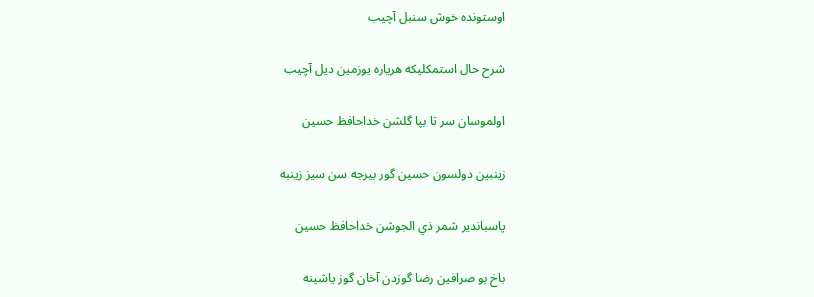اوستونده خوش سنبل آچیب

شرح حال استمکلیکه هریاره یوزمین دیل آچیب

اولموسان سر تا بپا گلشن خداحافظ حسین

زینبین دولسون حسین گور بیرجه سن سیز زینبه

پاسباندیر شمر ذي الجوشن خداحافظ حسین

باخ بو صرافین رضا گوزدن آخان گوز یاشینه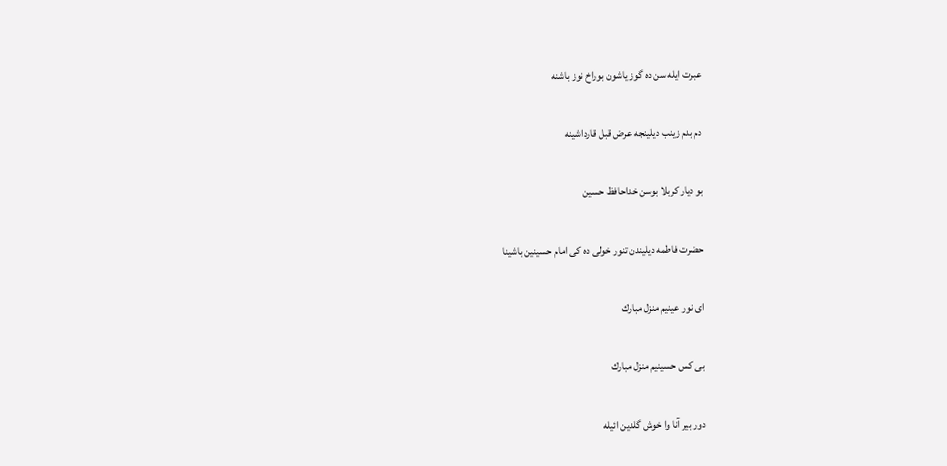عبرت ایله سن ده گوز یاشون بوراخ نوز باشنه

دم بدم زینب دیلینجه عرض قبل قارداشینه

بو دیار کربلا بوسن خداحافظ حسین

حضرت فاطمه دیلیندن تنور خولی ده کی امام حسینین باشینا

ای نور عينيم منزل مبارك

بی کس حسینیم منزل مبارك

دور بیر آنا وا خوش گلدین ائیله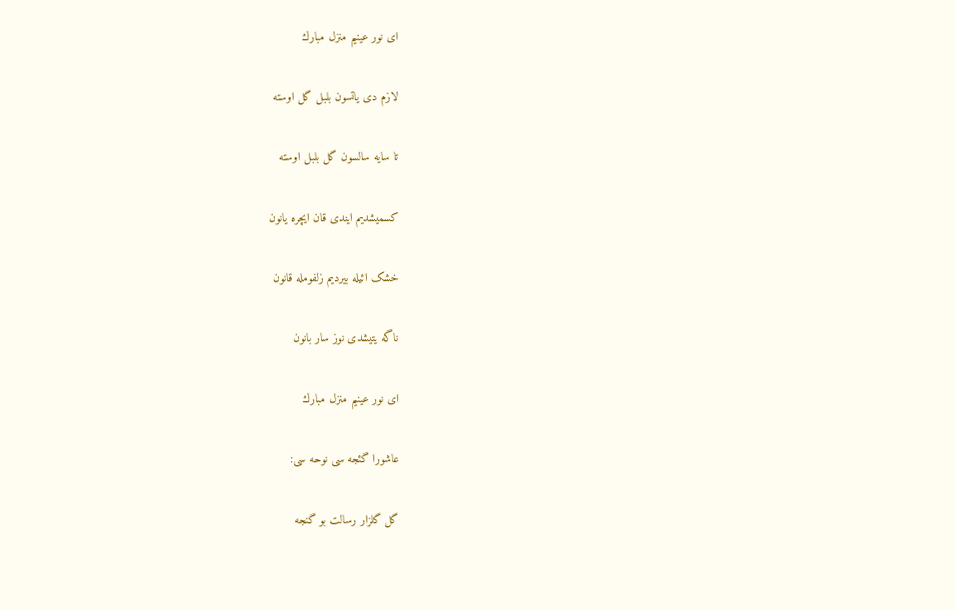ای نور عينيم منزل مبارك

لازم دی یاتسون بلبل گل اوسته

تا سایه سالسون گل بلبل اوسته

کسمیشدیم ایندی قان ایچره یانون

خشک ائیله بیردیم زلفومله قانون

ناگه یتیشدی نوز سار بانون

ای نور عينيم منزل مبارك

عاشورا گئجه سی نوحه سی:

گل گلزار رسالت بو گنجه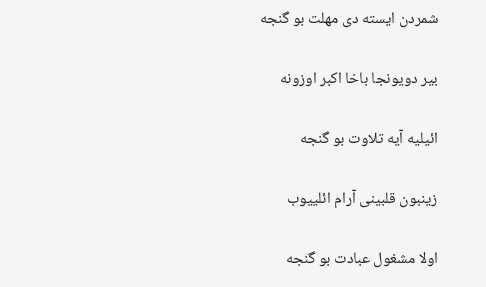شمردن ایسته دی مهلت بو گنجه

بیر دویونجا باخا اكبر اوزونه

ائیلیه آیه تلاوت بو گنجه

زينبون قلبینی آرام ائلییوب

اولا مشغول عبادت بو گنجه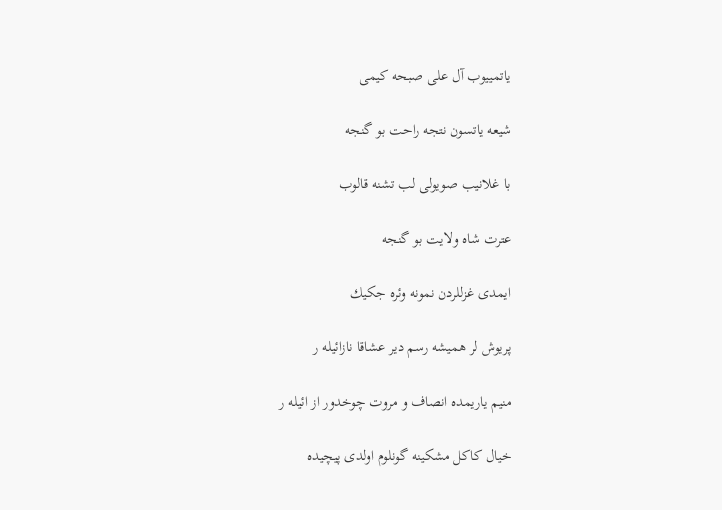یاتمییوب آل علی صبحه کیمی

شیعه یاتسون نتجه راحت بو گنجه

با غلانیب صویولی لب تشنه قالوب

عترت شاه ولایت بو گنجه

ایمدی غزللردن نمونه وئره جكيك

پریوش لر همیشه رسم دير عشاقا نازائیله ر

منیم یاریمده انصاف و مروت چوخدور از ائیله ر

خیال کاکل مشکینه گونلوم اولدی پیچیده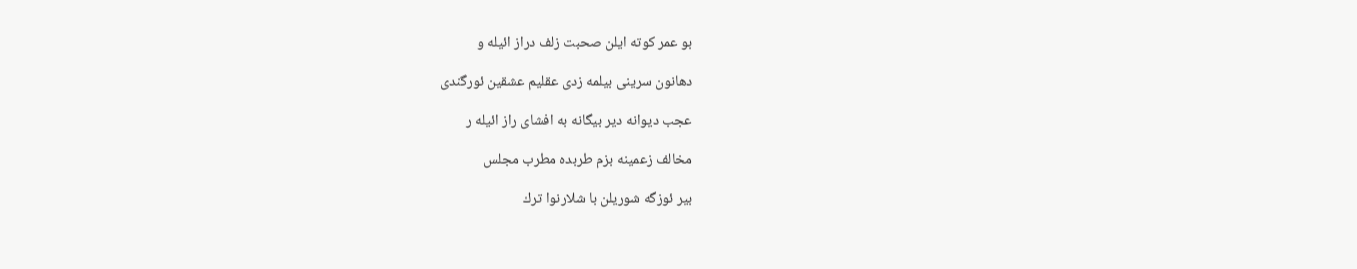بو عمر کوته ایلن صحبت زلف دراز ائیله و

دهانون سرینی بیلمه زدی عقلیم عشقین ئورگندی

عجب دیوانه دیر بیگانه به افشای راز ائیله ر

مخالف زعمينه بزم طربده مطرب مجلس

بیر ئوزگه شوریلن با شلارنوا ترك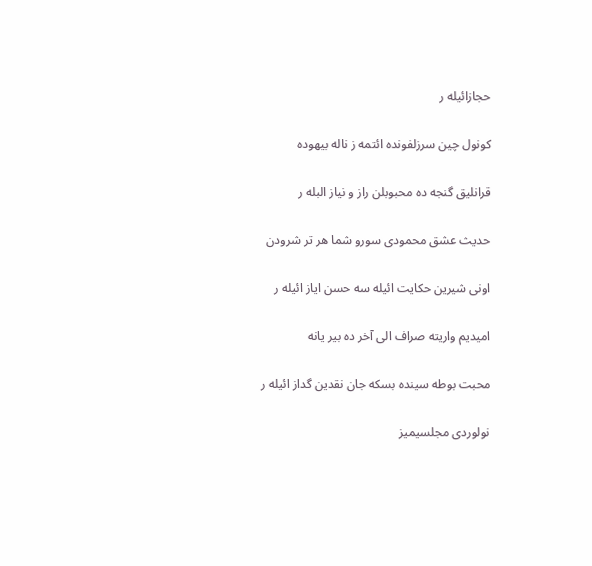حجازائيله ر

كونول چین سرزلفونده ائتمه ز ناله بیهوده

قرانلیق گنجه ده محبوبلن راز و نیاز البله ر

حديث عشق محمودی سورو شما هر تر شرودن

اونی شیرین حکایت ائیله سه حسن ایاز ائیله ر

امیدیم واريته صراف الى آخر ده بير يانه

محبت بوطه سینده بسکه جان نقدین گداز ائیله ر

نولوردی مجلسیمیز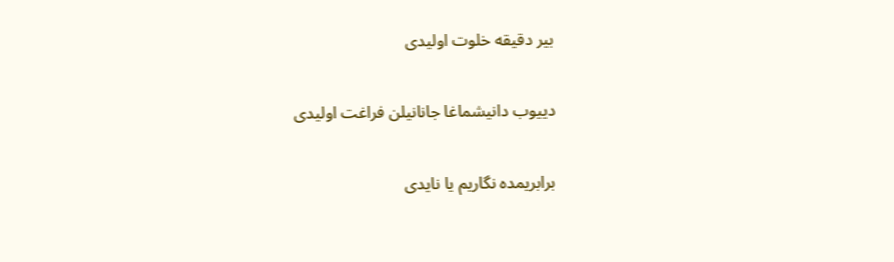بیر دقیقه خلوت اولیدی

دییوب دانیشماغا جانانیلن فراغت اولیدی

برابریمده نگاریم یا نایدی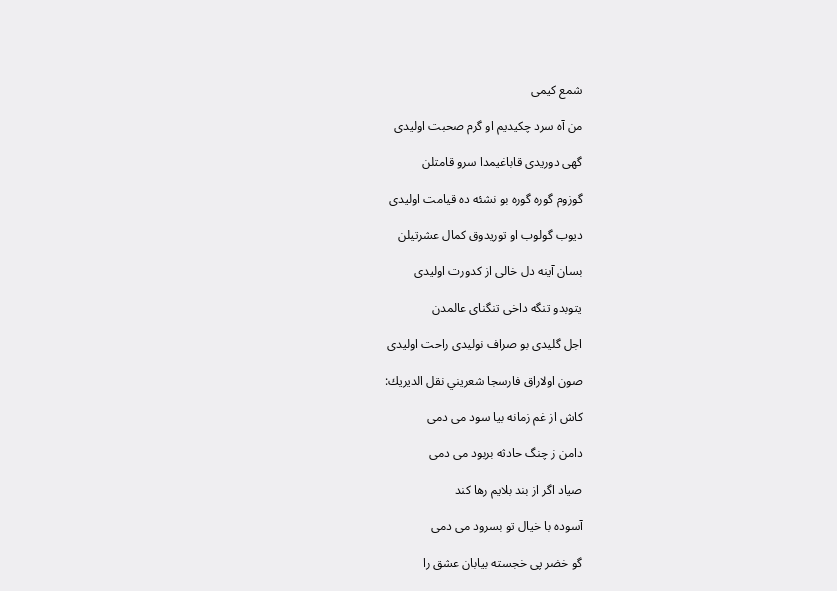شمع کیمی

من آه سرد چکیدیم او گرم صحبت اولیدی

گهی دوریدی قاباغیمدا سرو قامتلن

گوزوم گوره گوره بو نشئه ده قیامت اولیدی

دیوب گولوب او توریدوق کمال عشرتيلن

بسان آینه دل خالی از کدورت اولیدی

یتوبدو تنگه داخی تنگنای عالمدن

اجل گلیدی بو صراف نولیدی راحت اولیدی

صون اولاراق فارسجا شعريني نقل الديريك:

کاش از غم زمانه بیا سود می دمی

دامن ز چنگ حادثه بربود می دمی

صیاد اگر از بند بلایم رها کند

آسوده با خیال تو بسرود می دمی

گو خضر پی خجسته بیابان عشق را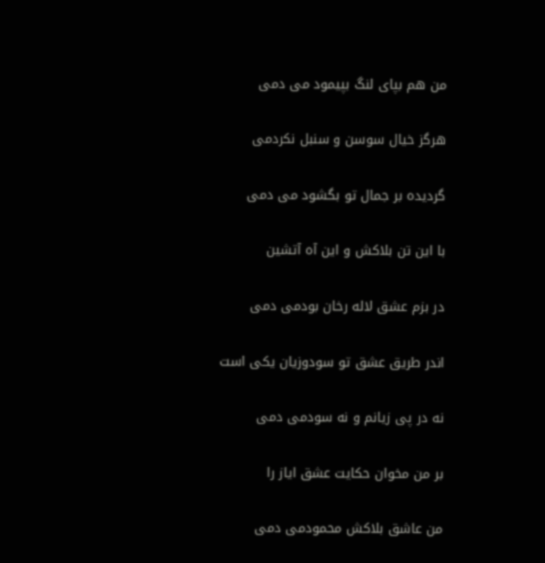من هم بپای لنگ بپیمود می دمی

هرگز خیال سوسن و سنبل نکردمی

گردیده بر جمال تو بگشود می دمی

با این تن بلاکش و این آه آتشین

در بزم عشق لاله رخان بودمی دمی

اندر طریق عشق تو سودوزیان یکی است

نه در پی زیانم و نه سودمی دمی

بر من مخوان حکایت عشق ایاز را

من عاشق بلاکش محمودمی دمی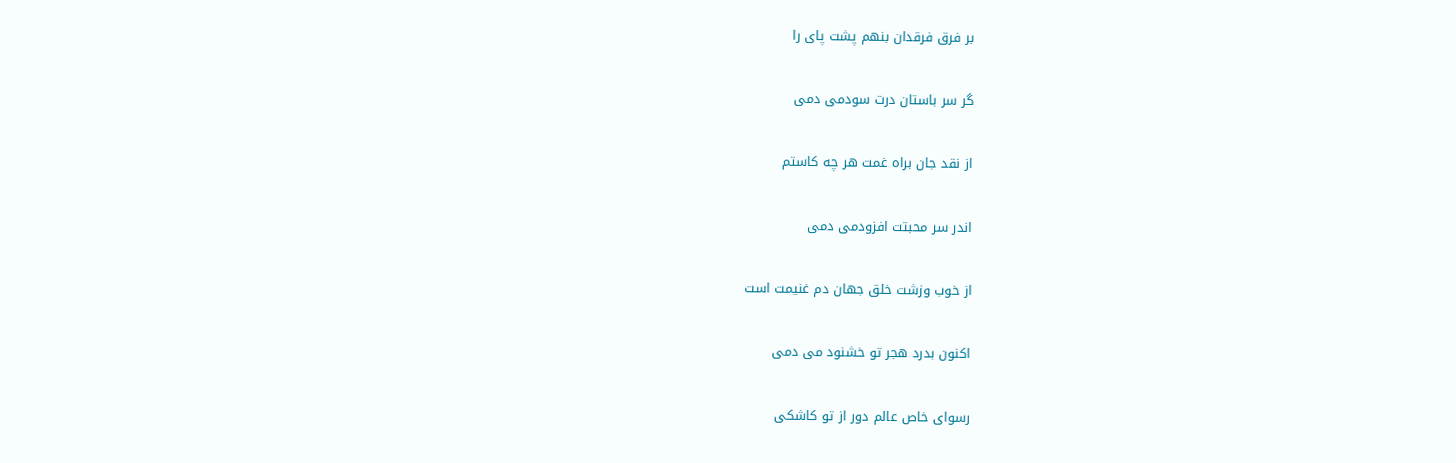بر فرق فرقدان بنهم پشت پای را

گر سر باستان درت سودمی دمی

از نقد جان براه غمت هر چه کاستم

اندر سر محبتت افزودمی دمی

از خوب وزشت خلق جهان دم غنیمت است

اکنون بدرد هجر تو خشنود می دمی

رسوای خاص عالم دور از تو کاشکی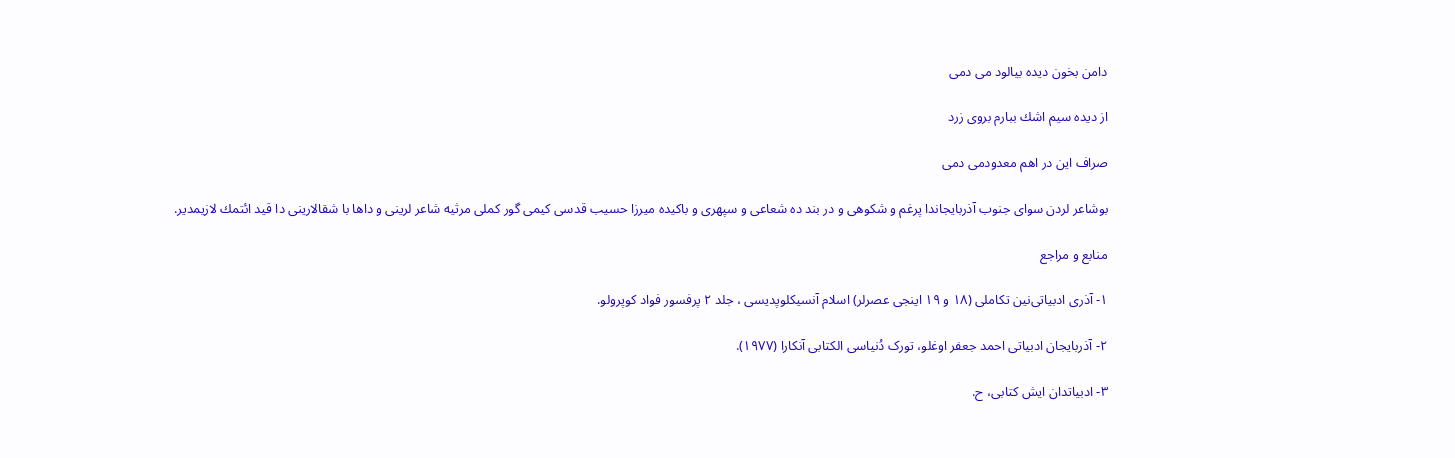دامن بخون دیده بیالود می دمی

از دیده سیم اشك ببارم بروی زرد

صراف این در اهم معدودمی دمی

بوشاعر لردن سوای جنوب آذربایجاندا پرغم و شکوهی و در بند ده شعاعی و سپهری و باکیده میرزا حسیب قدسی کیمی گور کملی مرثیه شاعر لرینی و داها با شقالارینی دا قيد ائتمك لازيمدير.

منابع و مراجع

۱- آذری ادبیاتی‌نین تکاملی (۱۸ و ۱۹ اینجی عصرلر) اسلام آنسیکلوپدیسی ، جلد ۲ پرفسور فواد کوپرولو.

۲- آذربایجان ادبیاتی احمد جعفر اوغلو، تورک دُنیاسی الکتابی آنکارا (۱۹۷۷).

۳- ادبیاتدان ایش کتابی، ح.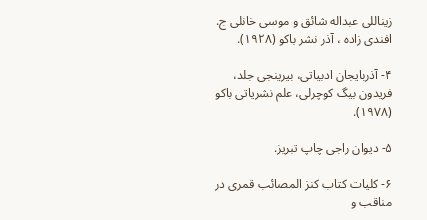زیناللی عبداله شائق و موسی خانلی ج. افندی زاده ، آذر نشر باکو (۱۹۲۸).

۴- آذربایجان ادبیاتی، بیرینجی جلد، فریدون بیگ کوچرلی، علم نشریاتی باکو (۱۹۷۸).

۵- دیوان راجی چاپ تبریز.

۶- کلیات کتاب کنز المصائب قمری در مناقب و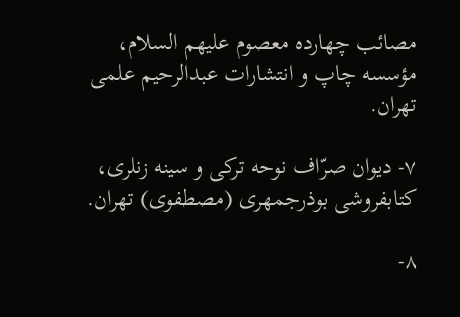مصائب چهارده معصوم علیهم السلام، مؤسسه چاپ و انتشارات عبدالرحیم علمی تهران.

۷- دیوان صرّاف نوحه ترکی و سینه زنلری، کتابفروشی بوذرجمهری (مصطفوی) تهران.

۸-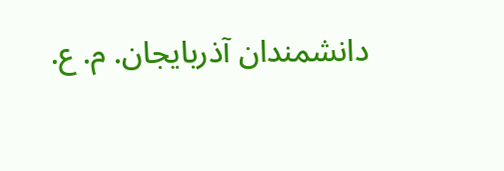دانشمندان آذربایجان. م. ع.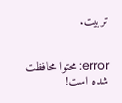تربیت.


error: محتوا محافظت شده است!